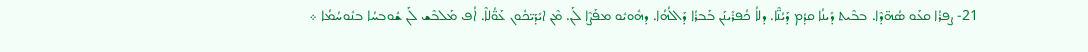21- ܨܦܪܳܐ ܩܥܰܘ ܣܳܗ̈ܕܶܐ. ܒܒܶܝܬ ܕܺܝܢܳܐ ܩܕܳܡ ܕܰܝܳܢ̈ܶܐ. ܕܠܐܳ ܟܳܦܪܺܝܢܰܢ ܒܰܒܪܳܐ ܕܰܐܠܳܗܳܐ. ܕܗܽܘܝܽܘ ܡܦܰܨܶܐ ܠܰܢ. ܡܶܢ ܐܝܺܕܰܝ̈ܟܽܘܢ ܥܰܘ̈ܳܠܐܶ. ܐܳܦ ܡܰܠܒܶܫ ܠܰܢ ܫܽܘܒܚܳܐ ܒܢܽܘܚܳܡܳܐ ܀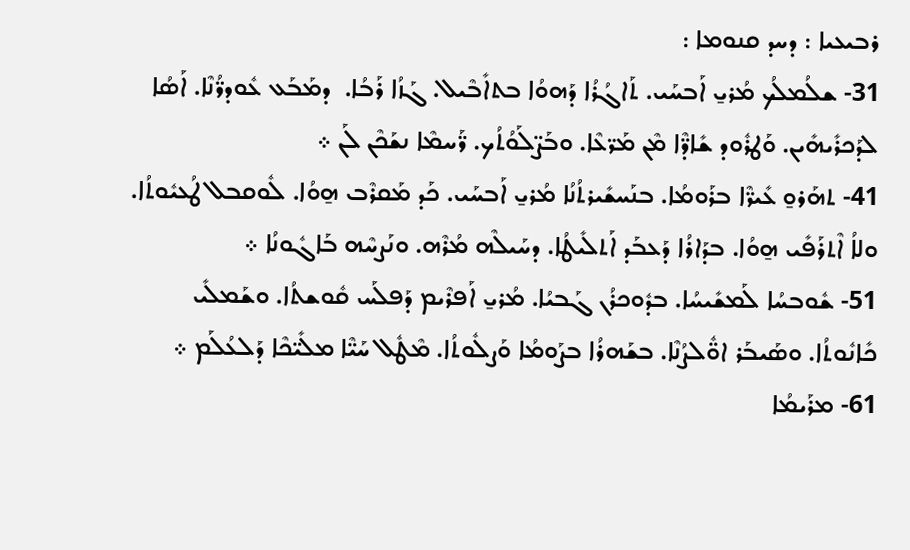ܪܒܝܥܝܐ : ܕܚܕ ܩܢܘܡܐ :
31- ܫܠܳܡܠܳܟ ܡܳܪܝ̱ ܐܰܒܚܰܝ. ܬܰܐܓܳܪܳܐ ܕܰܗܘܳܐ ܒܬܐܺܒܶܝܠ. ܓܰܙܳܐ ܪܰܒܳܐ.  ܕܡܰܒܰܥ ܥܽܘܕܪ̈ܳܢܶܐ. ܐܰܣܳܐ ܠܕܰܟܪܺܝܗܺܝܢ. ܘܰܛܪܽܘܕ ܫܺܐܕ̈ܶܐ ܡܶܢ ܡܰܪ̈ܥܶܐ. ܘܒܰܨ̈ܠܰܘܳܬܳܟ. ܪ̈ܰܚܡܶܐ ܢܫܰܟܶܢ ܠܰܢ ܀
41- ܬܗܰܪܘ̱ ܥܺܝܪ̈ܶܐ ܒܪܰܘܡܳܐ. ܒܢܰܚܫܺܝܪܬܳܢܳܐ ܡܳܪܝ̱ ܐܰܒܚܰܝ. ܟܰܕ ܡܰܩܪܶܒ ܗ̱ܘܳܐ. ܠܽܘܩܒܠ ܛܳܥܝܽܘܬܳܐ. ܘܠܐܳ ܐܶܬܪܰܦܺܝ ܗ̱ܘܳܐ. ܒܕܰܐܪܳܐ ܕܰܥܒܰܕ ܐܰܬܠܺܝܛܳܐ. ܕܚܰܝܠܶܗ ܡܳܪܶܗ. ܘܢܰܨܚܶܗ ܒܰܐܓܽܘܢܳܐ ܀
51- ܫܽܘܒܚܳܐ ܠܰܡܫܺܝܚܳܐ. ܒܕܽܘܟܪܳܢ ܓܰܒܝܳܐ. ܡܳܪܝ̱ ܐܰܦܪܶܝܡ ܕܰܦܠܰܚ ܩܽܘܫܬܳܐ. ܘܫܰܡܠܺܝ ܟܺܐܢܽܘܬܳܐ. ܘܣܰܝܒܰܪ ܐܘ̈ܽܠܨܳܢܶܐ. ܒܫܰܗܪܳܐ ܒܨܰܘܡܳܐ ܘܰܨܠܽܘܬܳܐ. ܡܶܛܽܠ ܚܰܝ̈ܶܐ ܡܠܺܝ̈ܟܶܐ ܕܰܠܥܳܠܰܡ ܀
61- ܡܪܰܝܡܳܐ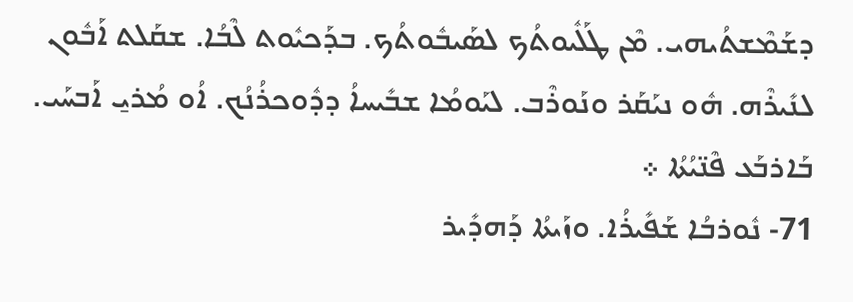ܕܫܰܡܶܫܬܳܝܗܝ. ܡܶܢ ܛܰܠܽܝܘܬܳܟ ܠܣܰܝܒܽܘܬܳܟ. ܒܕܰܟܝܽܘܬ ܠܶܒܳܐ. ܫܩܰܠܬ ܐܰܒܽܘܢ ܠܢܺܝܪܶܗ. ܗܽܘ ܢܝܰܩܰܪ ܘܢܰܘܪܶܒ. ܠܝܰܘܡܳܐ ܫܒܺܝܚܐܳ ܕܕܽܘܟܪܳܢܳܟ. ܐܳܘ ܡܳܪܝ̱ ܐܰܒܚܰܝ. ܒܰܐܪܒܰܥ ܦܶܢ̈ܝܳܬܳܐ ܀
71- ܢܽܘܪܒܳܐ ܫܰܦܺܝܪܳܐ. ܘܙܰܝܬܳܐ ܕܰܗܕܺܝܪ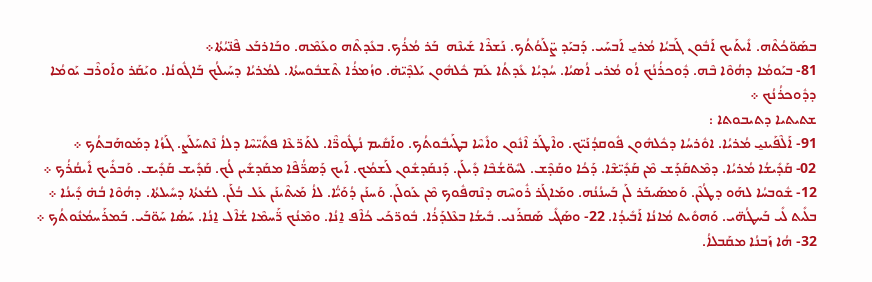ܒܣܰܘ̈ܟܳܬܶܗ. ܐܺܝܬܰܝܟ ܐܰܒܽܘܢ ܓܰܒܝܳܐ ܡܳܪܝ̱ ܐܰܒܚܰܝ. ܕܰܒܝܰܕ ܨ̈ܠܰܘܳܬܳܟ. ܢܰܫܪܶܐ ܫܰܝܢܶܗ  ܒܰܪ ܡܳܪܳܟ. ܒܥܺܕܬܶܗ ܘܥܰܡܶܗ. ܘܒܰܐܪܒܰܥ ܦܶܢ̈ܝܳܬܳܐ܀
81- ܒܝܰܘܡܳܐ ܕܗܳܘܶܐ ܒܶܗ. ܕܽܘܟܪܳܢܳܟ ܐܳܘ ܡܳܪܝ ܐܳܣܝܳܐ. ܚܳܕܝܳܐ ܥܺܕܬܳܐ ܥܰܡ ܟܽܠܗܽܘܢ ܝܰܠܕܶܝ̈ܗ̇. ܘܙܳܡܪܳܐ ܬܶܫܒܽܘܚܬܳܐ. ܠܡܳܪܝܳܐ ܕܚܰܝܠܳܟ ܒܰܐܓܽܘܢܳܐ. ܘܝܰܩܰܪ ܘܐܰܘܪܶܒ ܝܰܘܡܳܐ ܕܕܽܘܟܪܳܢܳܟ ܀
ܫܬܝܬܝܐ ܕܬܝܒܘܬܐ :
91- ܐܰܠܶܦܰܝܢܝ̱ ܡܳܪܝܳܐ. ܐܘܽܪܚܳܐ ܕܟܽܠܗܽܘܢ ܦܽܘܩܕܳܢܰܝ̈ܟ. ܘܐܶܛܰܪ ܐܶܢܽܘܢ ܘܐܺܚܶܐ ܒܛܰܝܒܽܘܬܳܟ. ܘܐܰܩܺܝܡ ܢܳܛܽܘܪ̈ܶܐ. ܠܬܰܪ̈ܥܶܐ ܦܬܺܝ̈ܚܶܐ ܕܠܐܳ ܢܶܬܚܰܠܰܨ. ܓܰܙܳܐ ܕܡܰܘܗܰܒܬܳܟ ܀
02- ܩܰܕܺܝܫܳܐ ܡܳܪܝܳܐ. ܕܡܶܬܩܰܕܰܫ ܡܶܢ ܩܰܕܺܝ̈ܫܶܐ. ܕܰܟܳܐ ܘܩܰܕܶܫ. ܠܚܽܘ̈ܫܳܒܶܐ ܕܺܝܠܰܢ. ܕܰܢܩܰܕܫܽܘܢ ܠܰܫܡܳܟ. ܐܰܝܟ ܕܰܣܪ̈ܳܦܶܐ ܡܩܰܕܫܺܝܢ ܠܳܟ. ܩܰܕܺܝܫ ܩܰܕܺܝܫ. ܘܰܒܪܺܝܟ ܐܺܝܩܳܪܳܟ ܀
12- ܫܽܘܒܚܳܐ ܠܗܰܘ ܕܛܳܥܶܢ. ܘܰܡܣܰܝܒܰܪ ܠܰܢ ܒܰܚܢܳܢܳܗ. ܘܡܰܐܓܰܪ ܪܽܘܚܶܗ ܕܢܶܗܦܽܘܟ ܡܶܢ ܥܰܘܠܰܢ. ܘܰܚܢܰܢ ܕܳܘܰܝ̈ܳܐ. ܠܐܳ ܡܰܝܬܶܝܢܰܢ ܥܰܠ ܒܳܠܰܢ. ܠܫܳܥܬܳܐ ܕܚܺܝܠܬܳܐ. ܕܗܳܘܶܐ ܒܳܗ̇ ܕܺܝܢܳܐ ܀
ܒܠܺܝܬ ܠܺܝ ܒܰܚܛܳܗ̈ܝ. ܘܰܗܘܺܝܬ ܡܳܐܢܳܐ ܐܰܒܺܝܕܳܐ. 22- ܘܣܰܓܺܝ ܣܰܩܪܰܢܝ. ܒܺܝܫܳܐ ܒܥܶܠܕܰܪܳܐ. ܒܽܘܪ̈ܟܰܝ ܟܳܐܶܦ ܐ̱ܢܳܐ. ܘܡܶܢܳܟ ܪ̈ܰܚܡܶܐ ܫܳܐܶܠ ܐ̱ܢܳܐ. ܚܰܣܳܐ ܚܰܘ̈ܒܰܝ. ܒܰܡܪܰܚܡܳܢܽܘܬܳܟ ܀
32- ܗܳܐ ܙܰܒܢܳܐ ܡܩܰܒܠܐܳ.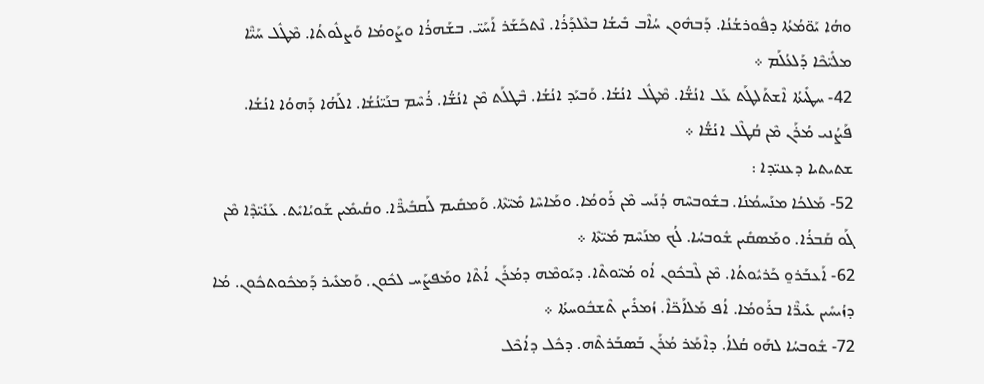ܘܗܳܐ ܝܰܘ̈ܡܳܬܳܐ ܕܦܽܘܪܫܳܢܳܐ. ܕܰܒܗܽܘܢ ܚܳܐܶܒ ܒܺܝܫܳܐ ܒܥܶܠܕܰܪܳܐ. ܢܶܬܟܰܫܰܪ ܐܰܚܰܝ̈. ܒܫܰܗܪܳܐ ܘܨܰܘܡܳܐ ܘܰܨܠܽܘܬܳܐ. ܡܶܛܽܠ ܚܰܝ̈ܶܐ ܡܠܺܝ̈ܟܶܐ ܕܰܠܥܳܠܰܡ ܀
42- ܚܛܺܝܬܳܐ ܐܶܫܬܰܠܛܰܬ ܥܰܠ ܐܢܳܫ̈ܳܐ. ܡܶܛܽܠ ܐܢܳܫܳܐ. ܘܰܒܝܰܕ ܐܢܳܫܳܐ. ܒܶܛܠܰܬ ܡܶܢ ܐܢܳܫ̈ܳܐ. ܪܳܚܶܡ ܒܢܰܝ̈ܢܳܫܳܐ. ܐܠܰܗܳܐ ܕܰܗܘܳܐ ܐܢܳܫܳܐ. ܦܰܨܳܢܝ ܡܳܪܰܢ ܡܶܢ ܩܳܛܶܠ ܐܢܳܫ̈ܳܐ ܀
ܫܬܝܬܝܐ ܕܥܢܝ̈ܕܐ :
52- ܡܰܠܟܳܐ ܡܢܰܚܡܳܢܳܐ. ܒܫܽܘܒܚܶܗ ܕܳܢܰܚ ܡܶܢ ܪܰܘܡܳܐ. ܘܡܰܐܚܶܐ ܡܺܝ̈ܬܶܐ. ܘܰܡܩܺܝܡ ܠܰܩܒܺܝܪ̈ܶܐ. ܘܩܳܝܡܺܝܢ ܫܰܘܝܳܐܝܺܬ. ܥܰܢܺܝ̈ܕܶܐ ܡܶܢ ܓܰܘ ܩܰܒܪܳܐ. ܘܡܰܣܩܺܝܢ ܫܽܘܒܚܳܐ. ܠܳܟ ܡܢܰܚܶܡ ܡܺܝ̈ܬܶܐ ܀
62- ܐܰܥܒܰܪܘ̱ ܟܰܪܝܽܘܬܳܐ. ܡܶܢ ܠܶܒܟܽܘܢ ܐܳܘ ܡܳܝ̈ܘܬܶܐ. ܕܝܰܘܡܶܗ ܕܡܳܪܰܢ ܐܳܬܶܐ ܘܡܰܦܨܰܚ ܠܟܽܘܢ. ܘܰܡܥܺܝܪ ܕܰܡܟܽܘܬܟܽܘܢ. ܡܳܐ ܕܙܳܝܚܺܝܢ ܥܺܝܪ̈ܶܐ ܒܪܰܘܡܳܐ. ܐܳܦ ܡܰܠܐܰܟ̈ܐܶ. ܙܳܡܪܺܝܢ ܬܶܫܒܽܘܚܬܳܐ ܀
72- ܫܽܘܒܚܳܐ ܠܗܰܘ ܩܳܠܐܳ. ܕܐܶܡܰܪ ܡܳܪܰܢ ܒܰܣܒܰܪܬܶܗ. ܕܟܽܠ ܕܐܳܟܶܠ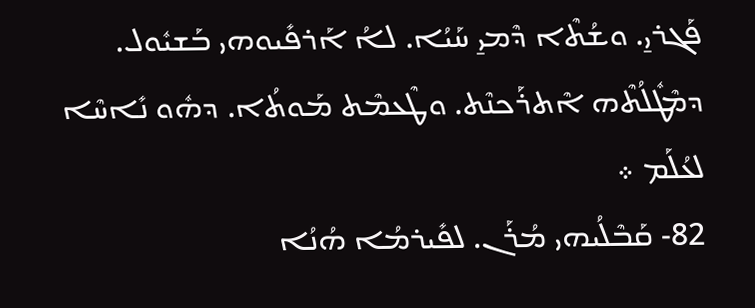ܦܰܓܪܝ̱. ܘܫܳܬܶܐ ܕܶܡܝ̱ ܚܰܝܳܐ. ܠܐܳ ܐܰܪܦܺܝܘܗܝ ܒܰܫܝܽܘܠ. ܕܡܶܛܽܠܳܬܶܗ ܐܶܬܪܰܟܢܶܬ. ܘܛܶܥܡܶܬ ܡܰܘܬܳܐ. ܕܗܽܘ ܢܺܐܚܶܐ ܠܥܳܠܰܡ ܀
82- ܩܰܒܶܠܳܝܗܝ ܡܳܪܰܢ. ܠܦܺܝܪܡܳܐ ܗܳܢܳܐ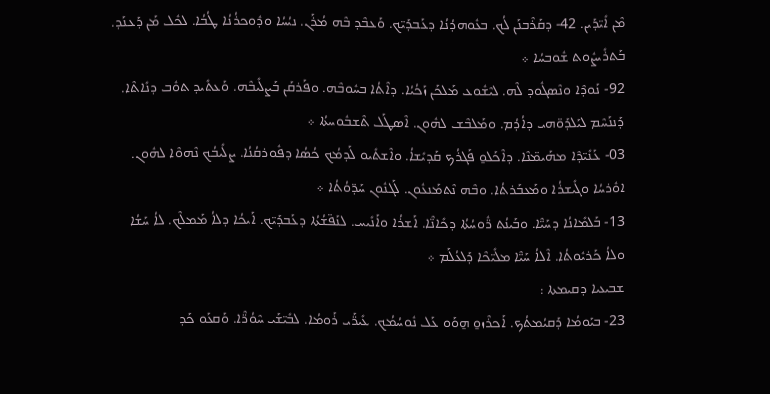ܡܶܢ ܐܺܝ̈ܕܰܝܢ. 42- ܕܩܰܪܶܒܢܰܢ ܠܳܟ. ܒܥܽܘܗܕܳܢܳܐ ܕܥܰܒܕܰܝ̈ܟ. ܘܰܥܒܶܕ ܒܶܗ ܡܳܪܰܢ. ܢܝܳܚܳܐ ܘܕܽܘܟܪܳܢܳܐ ܛܳܒܳܐ. ܠܟܽܠ ܡܰܢ ܕܰܥܢܰܕ. ܒܰܬܪܺܝܨܽܘܬ ܫܽܘܒܚܳܐ ܀
92- ܢܰܘܕܶܐ ܘܢܶܣܓܽܘܕ ܠܶܗ. ܠܝܶܫܽܘܥ ܡܰܠܟܰܢ ܙܰܟܳܝܳܐ. ܕܐܶܬܳܐ ܒܚܽܘܒܶܗ. ܘܦܰܪܩܰܢ ܒܰܨܠܺܝܒܶܗ. ܘܰܥܬܺܝܕ ܬܘܽܒ ܕܢܺܐܬܶܐ. ܕܰܢܢܰܚܶܡ ܠܝܰܠܕܰܘ̈ܗܝ ܕܐܳܕܳܡ. ܘܡܰܠܒܶܫ ܠܗܽܘܢ. ܐܶܣܛܰܠ ܬܶܫܒܽܘܚܬܳܐ ܀
03- ܥܰܢܺܝ̈ܕܶܐ ܡܗܰܝܡ̈ܢܶܐ. ܕܐܶܟܰܠܘ̱ ܦܰܓܪܳܟ ܩܰܕܝܺܫܐܳ. ܘܐܶܫܬܺܝܘ ܠܰܕܡܳܟ ܟܳܣܳܐ ܕܦܽܘܪܩܳܢܳܐ. ܨܠܺܝܒܳܟ ܢܶܗܘܶܐ ܠܗܽܘܢ. ܐܘܽܪܚܳܐ ܘܓܺܝܫܪܳܐ ܘܡܰܥܒܰܪܬܳܐ. ܘܒܶܗ ܢܶܬܡܰܢܥܽܘܢ. ܠܰܓܢܽܘܢ ܚܰܕ̈ܘܳܬܳܐ ܀
13- ܒܰܠܡܺܐܢܳܐ ܕܚܰܝ̈ܶܐ. ܘܒܰܝܢܳܬ ܪ̈ܽܘܚܳܬܳܐ ܕܟܺܐܢ̈ܶܐ. ܐܰܫܪܳܐ ܘܐܰܢܺܝܚ. ܠܢܰܦ̈ܫܳܬܳܐ ܕܥܰܒܕܰܝ̈ܟ. ܐܰܝܟܳܐ ܕܠܐܳ ܡܰܡܠܶܟ. ܠܐܳ ܚܰܫܳܐ ܘܠܐܳ ܟܰܪܝܽܘܬܳܐ. ܐܶܠܐܳ ܚܰܝ̈ܶܐ ܡܠܺܝ̈ܟܶܐ ܕܰܠܥܳܠܰܡ ܀
ܫܒܝܥܝܐ ܕܩܝܡܬܐ :
23- ܒܝܰܘܡܳܐ ܕܰܩܝܳܡܬܳܟ. ܐܰܟܪܶܙܘ̱ ܗ̱ܘܰܘ ܥܰܠ ܢܽܘܚܳܡܳܟ. ܥܺܝܪ̈ܰܝ ܪܰܘܡܳܐ. ܠܒܺܝ̈ܫܰܝ ܚܶܘܳܪ̈ܶܐ. ܘܰܩܥܰܘ ܟܰܕ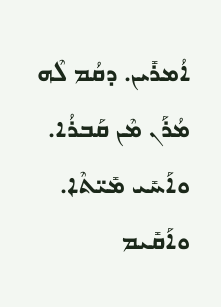ܐܳܡܪܺܝܢ. ܕܩܳܡ ܠܶܗ ܡܳܪܰܢ ܡܶܢ ܩܰܒܪܳܐ. ܘܐܰܚܺܝ ܡܺܝ̈ܬܶܐ. ܘܐܰܩܺܝܡ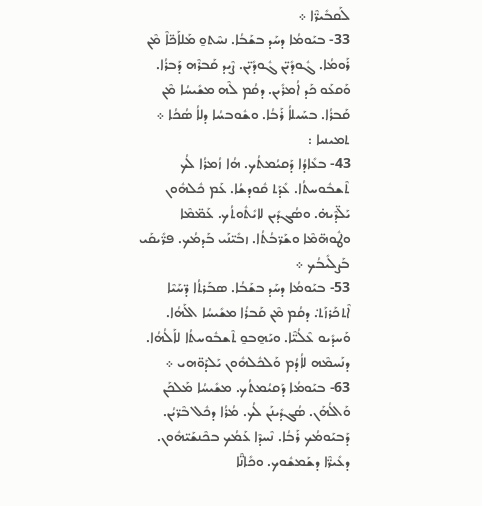ܠܰܩܒܺܝܪ̈ܶܐ ܀
33- ܒܝܰܘܡܳܐ ܕܚܰܕ ܒܫܰܒܳܐ. ܢܚܶܬܘ̱ ܡܰܠܐܰܟ̈ܐܶ ܡܶܢ ܪܰܘܡܳܐ. ܓܽܘܕܺܝ̈ܢ ܓܽܘܕܺܝ̈ܢ. ܨܶܝܕ ܩܰܒܪܶܗ ܕܰܒܪܳܐ. ܘܰܩܥܰܘ ܟܰܕ ܐܳܡܪܺܝܢ. ܕܩܳܡ ܠܶܗ ܡܫܺܝܚܳܐ ܡܶܢ ܩܰܒܪܳܐ. ܒܚܰܝܠܐܳ ܪܰܒܳܐ. ܘܫܽܘܒܚܳܐ ܕܠܐܳ ܣܳܟܳܐ ܀
ܬܡܝܢܝܐ :
43- ܒܥܺܐܕܳܐ ܕܰܩܝܳܡܬܳܟ. ܗܳܐ ܙܳܡܪܳܐ ܠܳܟ ܬܶܫܒܽܘܚܬܳܐ. ܥܺܕܰܬ ܩܽܘܕܫܳܐ. ܥܰܡ ܟܽܠܗܽܘܢ ܝܰܠ̈ܕܶܝܗ̇. ܘܣܳܓܕܺܝܢ ܠܐܝܺܬܽܘܬܳܟ. ܥܰܡ̈ܡܶܐ ܘܛܽܘܗ̈ܡܶܐ ܘܫܰܪ̈ܒܳܬܳܐ. ܙܒܺܝ̈ܢܰܝ ܒܰܕܡܳܟ. ܦܪ̈ܺܝܩܰܝ ܒܰܨܠܺܝܒܳܟ ܀
53- ܒܝܰܘܡܳܐ ܕܚܰܕ ܒܫܰܒܳܐ. ܣܒܰܪܬܳܐ ܕ̈ܚܰܝܶܐ ܐܶܬܟܰܪܙܰܬ݀. ܕܩܳܡ ܡܶܢ ܩܰܒܪܳܐ ܡܫܺܝܚܳܐ ܐܠܰܗܳܐ. ܘܰܚܕܺܝܘ ܥܶܠܳܝ̈ܶܐ. ܘܝܰܗ̱ܒܘ̱ ܬܶܫܒܽܘܚܬܳܐ ܠܐܰܠܳܗܳܐ. ܕܢܰܚܡܶܗ ܠܐܳܕܳܡ ܘܰܠܟܽܠܗܽܘܢ ܝܰܠܕܰܘ̈ܗܝ ܀
63- ܒܝܰܘܡܳܐ ܕܰܩܝܳܡܬܳܟ. ܡܫܺܝܚܳܐ ܡܰܠܟܰܢ ܘܰܐܠܳܗܰܢ. ܣܳܓܕܺܝܢܰܢ ܠܳܟ. ܡܳܪܳܐ ܕܟܽܠ ܒܶܪ̈ܝܳܢ. ܕܰܒܝܰܘܡܳܟ ܪܰܒܳܐ. ܢܶܚܕܶܐ ܥܰܡܳܟ ܒܟܶܢܫܰܝ̈ܗܽܘܢ. ܕܥܺܝܪ̈ܶܐ ܕܫܰܡܫܽܘܟ. ܘܟܺܐܢ̈ܶܐ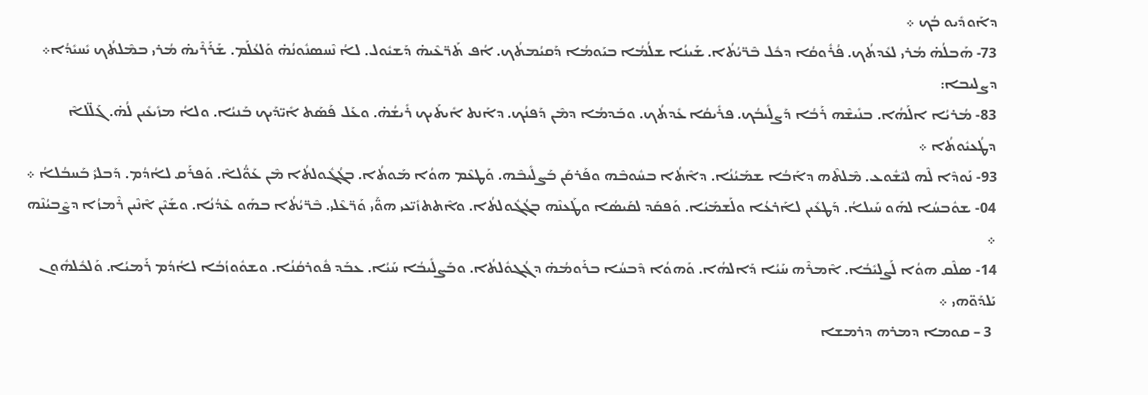ܕܐܰܘܕܺܝܘ ܒܳܟ ܀
73- ܗܰܒܠܳܗ̇ ܡܳܪܝ ܠܥܺܕܬܳܟ. ܦܳܪܽܘܩܳܐ ܕܟܽܠ ܒܶܪ̈ܝܳܬܳܐ. ܫܰܝܢܳܐ ܫܠܳܡܳܐ ܒܝܰܘܡܳܐ ܕܰܩܝܳܡܬܳܟ. ܐܳܦ ܬܰܪ̈ܥܶܝܗ̇ ܕܰܫܝܽܘܠ. ܠܐܳ ܢܶܚܣܢܽܘܢܳܗ̇ ܘܰܠܥܳܠܰܡ. ܫܰܪܰܪܶܝܗ̇ ܡܳܪܝ ܒܡܶܠܬܳܟ ܝܺܚܝܺܕܳܐ܀
ܕܨܠܝܒܐ:
83- ܡܳܪܝܳܐ ܐܠܰܗܳܐ. ܒܢܺܝܫܶܗ ܪܰܒܳܐ ܕܰܨܠܺܝܒܳܟ. ܦܪܺܝܩܳܐ ܥܺܕܬܳܟ. ܘܒܰܕܡܳܐ ܕܡܶܢ ܕܰܦܢܳܟ. ܕܐܰܢܬ ܐܺܝܬܰܝܟ ܪܺܝܫܳܗ̇. ܘܥܰܠ ܦܰܣܰܬ ܐܺܝ̈ܕܰܝܟ ܒܰܢܝܳܐ. ܘܠܐܳ ܡܙܺܝܥܺܝܢ ܠܳܗ̇. ܓܰܠ̈ܠܐܶ ܕܛܳܥܝܽܘܬܳܐ ܀
93- ܢܰܘܕܶܐ ܠܶܗ ܠܝܶܫܽܘܥ. ܡܶܠܬܶܗ ܕܐܰܒܳܐ ܫܡܰܝܳܢܳܐ. ܕܐܶܬܳܐ ܒܚܽܘܒܶܗ ܘܦܰܪܩܰܢ ܒܰܨܠܺܝܒܶܗ. ܘܰܛܥܶܡ ܗܘܳܐ ܡܰܘܬܳܐ. ܒܓܳܓܽܘܠܬܳܐ ܡܶܢ ܥܰܘ̈ܳܠܐܶ. ܘܰܦܪܰܩ ܠܐܳܕܳܡ. ܕܰܒܠܝܺ ܒܰܚܒܳܠܐܳ ܀
04- ܫܘܽܒܚܳܐ ܠܗܰܘ ܚܰܝܠܐܳ. ܕܰܛܥܺܝܢ ܠܐܰܪܥܳܐ ܘܠܰܫܡܰܝܳܐ. ܘܰܦܩܰܕ ܠܩܰܝܣܳܐ ܘܛܰܥܢܶܗ ܒܓܳܓܽܘܠܬܳܐ. ܘܐܶܬܬܙܺܝ̈ܥܝ ܗܘ̈ܰܝ ܘܰܪ̈ܥܶܠܝ. ܒܶܪ̈ܝܳܬܳܐ ܒܗܰܘ ܥܶܕܳܢܳܐ. ܘܫܰܝܶܢ ܐܶܢܶܝܢ ܪܶܡܙܳܐ ܕܨܶܒܝܳܢܶܗ ܀
14- ܣܠܶܩ ܗܘܳܐ ܠܰܨܠܝܺܒܳܐ. ܐܶܡܪܶܗ ܚܰܝܳܐ ܕܰܐܠܗܳܐ. ܘܰܗܘܳܐ ܕܶܒܚܳܐ ܒܪܰܘܡܳܗ̇ ܕܓܳܓܘܽܠܬܳܐ. ܘܒܰܨܠܺܝܒܳܐ ܚܰܝܳܐ. ܥܒܰܕ ܦܽܘܪܩܳܢܳܐ. ܘܫܘܽܘܙܳܒܳܐ ܠܐܳܕܳܡ ܪܰܡܝܳܐ. ܘܰܠܟܽܠܗܽܘܢ ܝܰܠܕܰܘ̈ܗܝ ܀
 3 – ܩܘܡܐ ܕܡܪܗ ܕܪܡܫܐ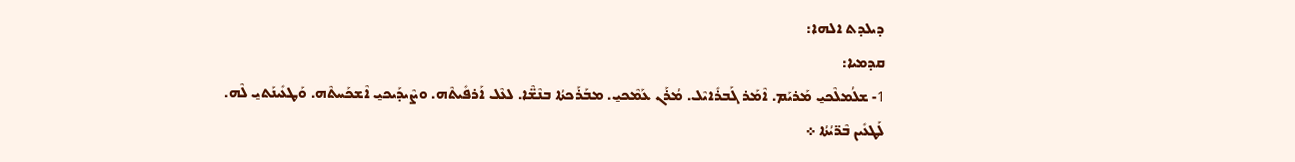ܕܝܠܕܬ ܐܠܗܐ:
ܩܕܡܝܐ:
1- ܫܠܳܡܠܶܟܝ̱ ܡܰܪܝܰܡ. ܐܶܡܰܪ ܓܰܒܪܺܐܝܶܠ. ܡܳܪܰܢ ܥܰܡܶܟܝ̱. ܡܒܰܪܰܟܬܳܐ ܒܢܶܫ̈ܶܐ. ܠܥܶܠ ܐܰܪܦܺܝܬܶܗ. ܘܨܶܝܕܰܝܟܝ̱ ܐܶܫܟܰܚܬܶܗ. ܘܰܛܥܺܝܢܰܬܝ̱ ܠܶܗ. ܠܰܛܥܺܝܢ ܒܶܪ̈ܝܳܬܳܐ ܀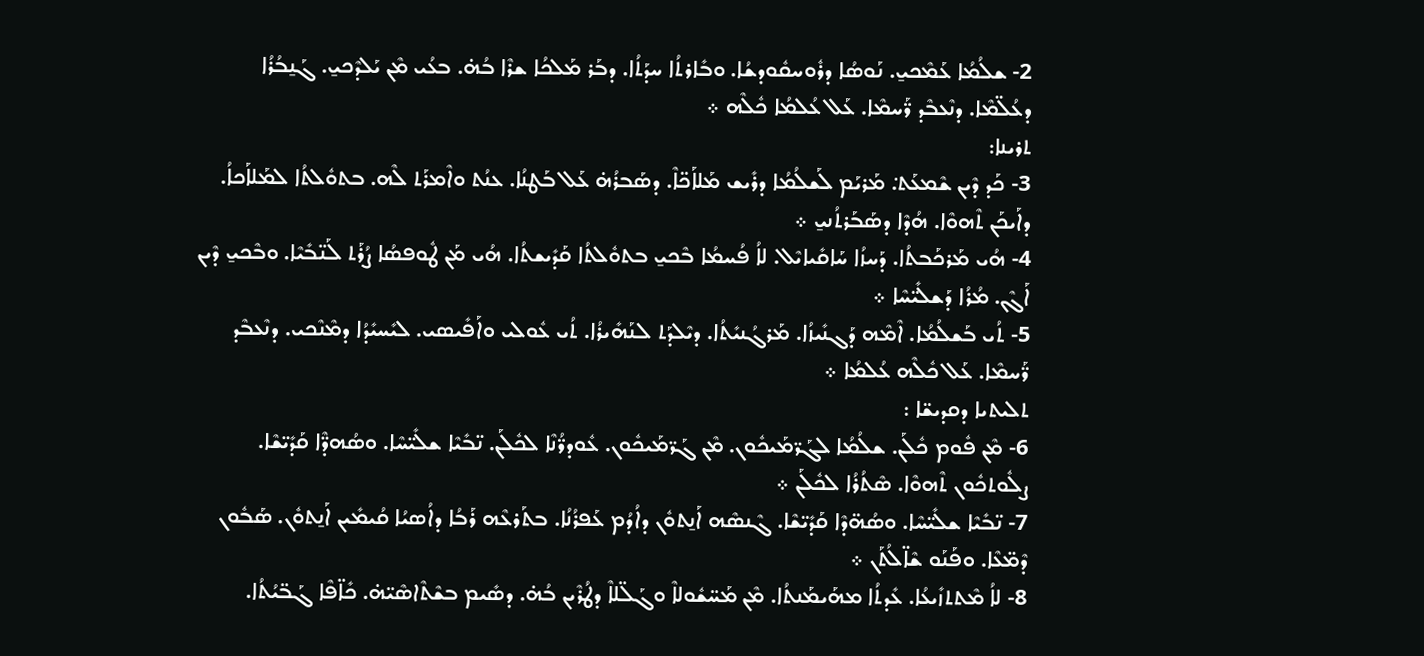2- ܫܠܳܡܳܐ ܥܰܡܶܟܝ̱. ܢܰܘܣܳܐ ܕܪܽܘܚܩܽܘܕܫܳܐ. ܘܒܺܐܪܬܳܐ ܚܕܰܬܳܐ. ܕܒܰܪ ܡܰܠܟܳܐ ܫܪܶܐ ܒܳܗ̇. ܒܥܳܝ ܡܶܢ ܝܰܠܕܶܟܝ̱. ܓܰܢ̱ܒܳܪܳܐ ܕܥܳܠ̈ܡܶܐ. ܕܢܶܥܒܶܕ ܪ̈ܰܚܡܶܐ. ܥܰܠ ܥܳܠܡܳܐ ܟܽܠܶܗ ܀
ܬܪܝܢܐ:
3- ܟܰܕ ܕܶܝܢ ܫܶܡܥܰܬ݀. ܡܰܪܝܰܡ ܠܰܫܠܳܡܳܐ ܕܪܺܝܫ ܡܰܠܐܰܟ̈ܐܶ. ܕܣܰܒܪܳܗ̇ ܥܰܠ ܒܰܛܢܳܐ. ܥܢܳܬ ܘܐܶܡܪܰܬ ܠܶܗ. ܒܬܘܽܠܬܳܐ ܠܡܰܠܐܰܟܐܳ. ܕܐܰܝܟܰܢ ܬܶܗܘܶܐ. ܗܳܕܶܐ ܕܣܰܒܰܪܬܳܢܝ̱ ܀
4- ܗܳܝ ܡܰܪܟܰܒܬܳܐ. ܕܰܚܙܳܐ ܚܰܐܩܺܝܐܝܶܠ. ܠܐܳ ܦܳܚܡܳܐ ܒܶܟܝ̱ ܒܬܘܽܠܬܳܐ ܩܰܕܺܝܫܬܳܐ. ܗܳܝ ܡܰܢ ܛܽܘܦܣܳܐ ܨܳܪܰܬ ܠܰܢ̈ܒܺܝܶܐ. ܘܒܶܟܝ̱ ܕܶܝܢ ܐܰܓܶܢ. ܡܳܪܳܐ ܕܰܫܠܺܝ̈ܚܶܐ ܀
5- ܬܳܝ ܒܰܫܠܳܡܳܐ. ܐܶܡܶܗ ܕܰܓܢܺܝܙܳܐ. ܡܰܪܓܳܢܝܺܬܳܐ. ܕܝܶܠܕܰܬ ܠܢܰܗܺܝܪܳܐ. ܬܳܝ ܥܽܘܠܝ ܘܐܰܦܺܝܣܝ. ܠܝܺܚܝܺܕܳܐ ܕܡܶܢܶܟܝ. ܕܢܶܥܒܶܕ ܪ̈ܰܚܡܶܐ. ܥܰܠ ܟܽܠܶܗ ܥܳܠܡܳܐ ܀
ܬܠܝܬܝܐ ܕܩܕܝܫ̈ܐ :
6- ܡܶܢ ܦܽܘܡ ܟܽܠܰܢ. ܫܠܳܡܳܐ ܠܓܰܪ̈ܡܰܝܟܽܘܢ. ܡܶܢ ܓܰܪ̈ܡܰܝܟܽܘܢ. ܥܽܘܕܪ̈ܳܢܶܐ ܠܟܽܠܰܢ. ܢ̈ܒܺܝܶܐ ܫܠܺܝ̈ܚܶܐ. ܘܣܳܗܕ̈ܶܐ ܩܰܕܺܝ̈ܫܶܐ. ܨܠܽܘܬܟܽܘܢ ܬܶܗܘܶܐ. ܣܶܬܳܪܳܐ ܠܟܽܠܰܢ ܀
7- ܢ̈ܒܺܝܶܐ ܫܠܺܝ̈ܚܶܐ. ܘܣܳܗ̈ܕܶܐ ܩܰܕܺܝ̈ܫܶܐ. ܓܶܢܣܶܗ ܐܰܢ̱ܬܘܽܢ ܕܐܳܕܳܡ ܥܰܦܪܳܢܳܐ. ܒܬܰܪܥܶܗ ܪܰܒܳܐ ܕܐܳܣܝܳܐ ܩܳܝܡܺܝܢ ܐܰܢ̱ܬܘܽܢ. ܣܰܒܽܘܢ ܕܶܡ̈ܥܶܐ. ܘܦܰܢܰܘ ܫܶܐ̈ܠܳܬܰܢ ܀
8- ܠܐܳ ܡܶܬܬܙܺܝܥܳܐ. ܥܺܕܬܳܐ ܡܗܰܝܡܰܢܬܳܐ. ܡܶܢ ܡܰܚ̈ܫܽܘܠܐܶ ܘܓܰܠ̈ܠܐܶ ܕܛܳܪܶܝܢ ܒܳܗ̇. ܕܣܺܝܡ ܒܫܶܬܶܐܣܶܝ̈ܗ̇. ܟܺܐ̈ܦܶܐ ܓܰܒ̈ܝܳܬܳܐ.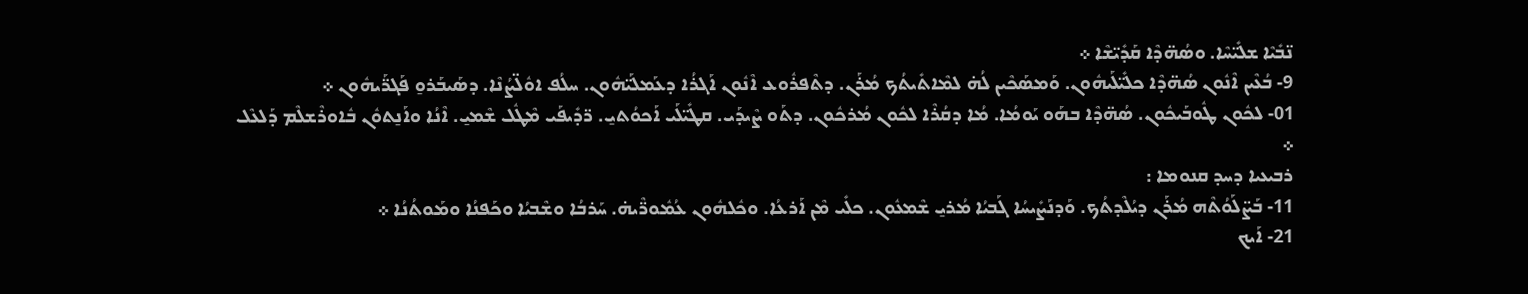ܢ̈ܒܺܝܶܐ ܫܠܺܝ̈ܚܶܐ. ܘܣܳܗ̈ܕܶܐ ܩܰܕܺܝ̈ܫܶܐ ܀
9- ܒܳܥܶܝܢ ܐܶܢܽܘܢ ܣܳܗ̈ܕܶܐ ܟܠܺܝ̈ܠܰܝܗܽܘܢ. ܘܰܡܣܰܟܶܝܢ ܠܳܗ̇ ܠܡܶܐܬܺܝܬܳܟ ܡܳܪܰܢ. ܕܬܶܦܪܽܘܥ ܐܶܢܽܘܢ ܐܰܓܪܳܐ ܕܥܰܡܠܰܝ̈ܗܽܘܢ. ܚܠܳܦ ܐܘܽܠ̈ܨܳܢܶܐ. ܕܣܰܝܒܰܪܘ̱ ܦܰܓܪ̈ܰܝܗܽܘܢ ܀
01- ܠܟܽܘܢ ܛܽܘܒܰܝܟܽܘܢ. ܣܳܗ̈ܕܶܐ ܒܗܰܘ ܝܰܘܡܳܐ. ܡܳܐ ܕܩܳܪܶܐ ܠܟܽܘܢ ܡܳܪܟܽܘܢ. ܕܬܰܘ ܨܶܝܕܰܝ. ܩܛܺܝ̈ܠܰܝ ܐܰܟܘܳܬܝ̱. ܪ̈ܕܺܝܦܰܝ ܡܶܛܽܠ ܫܶܡܝ̱. ܐܶܢܳܐ ܘܐܰܢ̱ܬܘܽܢ ܒܽܐܘܪܶܫܠܶܡ ܕܰܠܥܶܠ ܀
ܪܒܝܥܝܐ ܕܚܕ ܩܢܘܡܐ :
11- ܒܰܨ̈ܠܰܘܳܬܶܗ ܡܳܪܰܢ ܕܝܳܠܶܕܬܳܟ. ܘܰܕܢܰܨܺܝܚܳܐ ܓܰܒܝܳܐ ܡܳܪܝ̱ ܫܶܡܥܽܘܢ. ܟܠܺܝ ܡܶܢ ܐܰܪܥܳܐ. ܘܟܽܠܗܽܘܢ ܥܳܡܽܘܪ̈ܶܝܗ̇. ܚܰܪܒܳܐ ܘܫܶܒܝܳܐ ܘܟܰܦܢܳܐ ܘܡܰܘܬܳܢܳܐ ܀
21- ܐܰܝܟ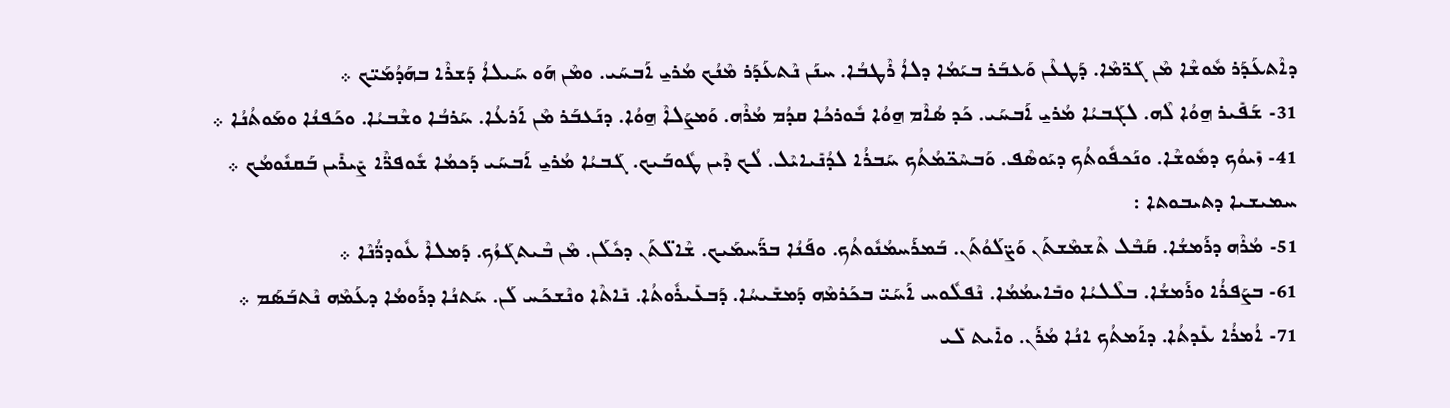ܕܐܶܬܥܰܕܰܪ ܡܽܘܫܶܐ ܡܶܢ ܓܰܪ̈ܡܶܐ. ܕܰܛܥܶܢ ܘܰܥܒܰܪ ܒܝܰܡܳܐ ܕܠܐܳ ܪܶܛܒܳܐ. ܚܢܰܢ ܢܶܬܥܰܕܰܪ ܡܶܢܳܟ ܡܳܪܝ̱ ܐܰܒܚܰܝ. ܘܡܶܢ ܗܰܘ ܚܰܝܠܐܳ ܕܰܫܪܶܐ ܒܗܰܕܳܡܰܝ̈ܟ ܀
31- ܫܰܦܺܝܪ ܗ̱ܘܳܐ ܠܶܗ. ܠܓܰܒܝܳܐ ܡܳܪܝ̱ ܐܰܒܚܰܝ. ܟܰܕ ܣܳܐܶܡ ܗ̱ܘܳܐ ܒܽܘܪܟܳܐ ܩܕܳܡ ܡܳܪܶܗ. ܘܰܡܨܰܠܐܶ ܗ̱ܘܳܐ. ܕܢܰܥܒܰܪ ܡܶܢ ܐܰܪܥܳܐ. ܚܰܪܒܳܐ ܘܫܶܒܝܳܐ. ܘܟܰܦܢܳܐ ܘܡܰܘܬܳܢܳܐ ܀
41- ܙܺܝܘܳܟ ܕܡܽܘܫܶܐ. ܘܢܰܟܦܽܘܬܳܟ ܕܝܰܘܣܶܦ. ܘܰܒܚܶܟ̈ܡܳܬܳܟ ܚܰܒܪܳܐ ܠܕܳܢܺܝܐܝܶܠ. ܠܳܟ ܕܶܝܢ ܛܽܘܒܰܝܟ. ܓܰܒܝܳܐ ܡܳܪܝ̱ ܐܰܒܚܰܝ ܕܰܟܡܳܐ ܫܽܘܦܪ̈ܶܐ ܨܺܝܪܺܝܢ ܒܰܩܢܽܘܡܳܟ ܀
ܚܡܝܫܝܐ ܕܬܝܒܘܬܐ :
51- ܡܳܪܶܗ ܕܪܰܡܫܳܐ. ܩܰܒܶܠ ܬܶܫܡܶܫܬܰܢ ܘܰܨ̈ܠܰܘܳܬܰܢ. ܒܰܡܪܰܚܡܳܢܽܘܬܳܟ. ܘܦܰܢܳܐ ܒܪ̈ܰܚܡܰܝܟ. ܫܶܐܠ̈ܬܰܢ ܕܟܽܠܰܢ. ܡܶܢ ܒܶܝܬܓܰܙܳܟ. ܕܰܡܠܐܶ ܥܽܘܕܪ̈ܳܢܶܐ ܀
61- ܒܨܰܦܪܳܐ ܘܪܰܡܫܳܐ. ܒܠܶܠܝܳܐ ܘܒܺܐܝܡܳܡܳܐ. ܢܶܦܠܽܘܚ ܐܰܚܰܝ̈ ܒܟܰܪܡܶܗ ܕܰܡܫܺܝܚܳܐ. ܕܰܒܥܺܝܪܽܘܬܳܐ. ܢܺܐܬܶܐ ܘܢܶܫܟܰܚ ܠܰܢ. ܚܰܬܢܳܐ ܕܪܰܘܡܳܐ ܕܥܰܡܶܗ ܢܶܬܒܰܣܰܡ ܀
71- ܐܳܡܪܳܐ ܥܺܕܬܳܐ. ܕܐܰܡܬܳܟ ܐܢܳܐ ܡܳܪܰܢ. ܘܐܺܝܬ ܠܺܝ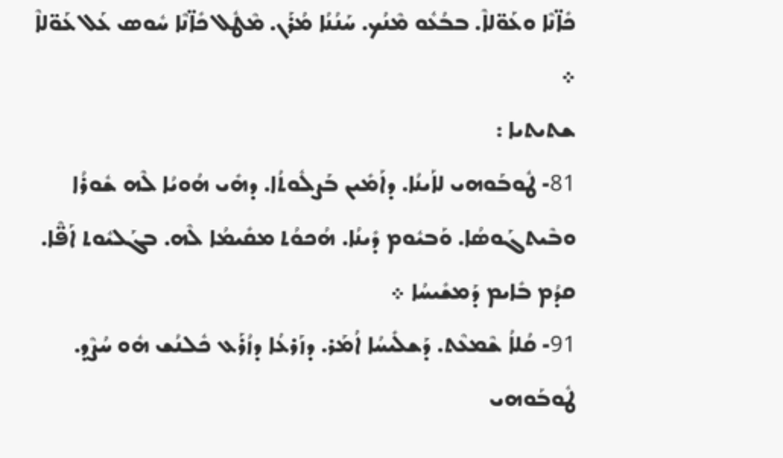ܟܺܐ̈ܢܶܐ ܘܥܰܘ̈ܠܐܶ. ܒܒܳܥܽܘ ܡܶܢܳܟ. ܚܰܢܳܢܳܐ ܡܳܪܰܢ. ܡܶܛܽܠ ܟܺܐ̈ܢܶܐ ܚܽܘܣ ܥܰܠ ܥܰܘ̈ܠܐܶ ܀
ܫܬܝܬܝܐ :
81- ܛܽܘܒܰܘܗܝ ܠܐܰܝܢܳܐ. ܕܐܰܡܺܝܢ ܒܰܨܠܽܘܬܳܐ. ܕܗܺܝ ܗܳܘܝܳܐ ܠܶܗ ܫܽܘܪܳܐ ܘܒܶܝܬܓܰܘܣܳܐ. ܘܰܒܝܽܘܡ ܕܺܝܢܳܐ. ܗܳܟܘܳܬ ܡܩܺܝܡܳܐ ܠܶܗ. ܒܓܰܠܝܽܘܬ ܐܰܦ̈ܶܐ. ܩܕܳܡ ܒܺܐܝܡ ܕܰܡܫܺܝܚܳܐ ܀
91- ܩܳܠܐܳ ܫܶܡܥܶܬ. ܕܰܫܠܺܝܚܳܐ ܐܳܡܰܪ. ܕܙܰܪܥܳܐ ܕܙܳܪܰܥ ܟܽܠܢܳܫ ܗܽܘ ܚܳܨܶܕ. ܛܽܘܒܰܘܗܝ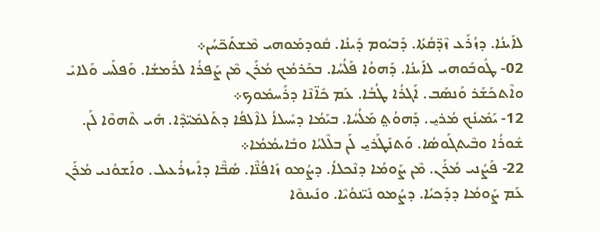ܠܐܰܝܢܳܐ. ܕܙܳܪܰܥ ܙܶܕ̈ܩܳܬܳܐ. ܕܰܒܝܽܘܡ ܕܺܝܢܳܐ. ܩܽܘܕܡܰܘܗܝ ܡܶܫܬܰܟ̈ܚܳܢ܀
02- ܛܽܘܒܰܘܗܝ ܠܐܰܝܢܳܐ. ܕܰܗܘܳܐ ܦܰܠܳܚܳܐ. ܒܟܰܪܡܳܟ ܡܳܪܰܢ ܡܶܢ ܨܰܦܪܳܐ ܠܪܰܡܫܳܐ. ܘܰܦܠܰܚ ܘܰܠܐܝܺ ܘܐܶܬܟܰܫܰܪ ܘܰܢܣܰܒ. ܐܰܓܪܳܐ ܛܳܒܳܐ. ܥܰܡ ܟܺܐ̈ܢܶܐ ܕܪܰܚܡܽܘܟ܀
12- ܝܰܡܺܝܢܳܟ ܡܳܪܝ̱. ܕܰܗܘܳܬ݀ ܡܰܠܳܚܳܐ. ܒܝܰܡܳܐ ܕܚܺܝܠܐܳ ܠܐܶܠܦܳܐ ܕܬܰܠܡܺܝ̈ܕܶܐ. ܗܺܝ ܬܶܗܘܶܐ ܠܰܢ. ܫܽܘܪܳܐ ܘܒܶܝܬܓܰܘܣܳܐ. ܘܰܬܢܰܛܰܪܝ̱ ܠܰܢ ܒܠܶܠܝܳܐ ܘܒܺܐܝܡܳܡܳܐ܀
22- ܦܰܨܳܢܝ ܡܳܪܰܢ. ܡܶܢ ܨܰܘܡܳܐ ܕܢܶܟܠܐܳ. ܕܨܳܡܘ ܙܺܐܦܳܢ̈ܶܐ. ܣܳܒ̈ܶܐ ܕܐܺܝܙܪܳܥܝܠ. ܘܐܰܫܘܳܢܝ ܡܳܪܰܢ ܥܰܡ ܨܰܘܡܳܐ ܕܕܰܟܝܳܐ. ܕܨܳܡܘ ܢܺܝ̈ܢܘܳܝܶܐ. ܘܢܺܝܢܘܶܐ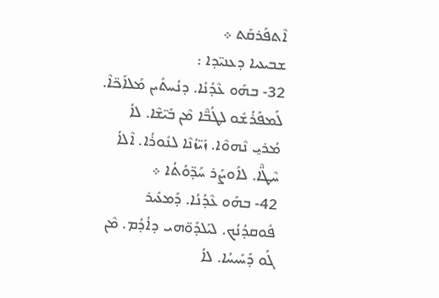ܐܶܬܦܰܪܩܰܬ ܀
ܫܒܝܥܝܐ ܕܥܢܝ̈ܕܐ :
32- ܒܗܰܘ ܥܶܕܳܢܳܐ. ܕܢܳܚܬܺܝܢ ܡܰܠܐܰܟ̈ܐܶ. ܠܰܡܦܰܪܳܫܽܘ ܠܛܳܒ̈ܶܐ ܡܶܢ ܒܺܝ̈ܫܶܐ. ܠܐܳ ܡܳܪܝ̱ ܢܶܗܘܶܐ. ܙܺܝ̈ܙܳܢܶܐ ܠܢܽܘܪܳܐ. ܐܶܠܐܳ ܚܶܛ̈ܶܐ. ܠܐܰܘܨܰܪ ܚܰܕ̈ܘܳܬܳܐ ܀
42- ܒܗܰܘ ܥܶܕܳܢܳܐ. ܕܰܡܥܺܝܪ ܦܽܘܩܕܳܢܳܟ. ܠܝܰܠܕܰܘ̈ܗܝ ܕܐܳܕܳܡ. ܡܶܢ ܓܰܘ ܕܰܚܺܝܚܳܐ. ܠܐܳ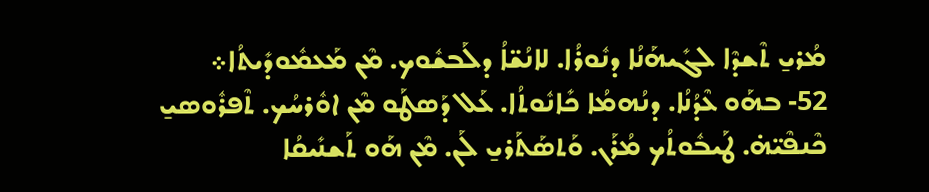ܡܳܪܝ̱ ܬܶܫܕܶܐ ܠܓܺܝܗܰܢܳܐ ܕܢܽܘܪܳܐ. ܠܐܢܳܫ̈ܐܳ ܕܠܰܒܫܽܘܟ. ܡܶܢ ܡܰܥܡܽܘܕܺܝܬܳܐ܀
52- ܒܗܰܘ ܥܶܕܳܢܳܐ. ܕܢܳܗܡܳܐ ܟܺܐܢܽܘܬܳܐ. ܥܰܠ ܕܰܣܛܰܘ ܡܶܢ ܐܘܽܪܚܳܟ. ܬܶܦܪܽܘܣܝ̱ ܟܶܢܦܶܝ̈ܗ̇. ܛܰܝܒܽܘܬܳܟ ܡܳܪܰܢ. ܘܰܬܣܰܬܰܪܝ̱ ܠܰܢ. ܡܶܢ ܗܰܘ ܬܰܫܢܺܝܩܳܐ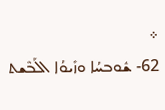܀
62- ܫܽܘܒܚܳܐ ܘܙܺܝܘܳܐ ܐܠܰܒܶܫܬ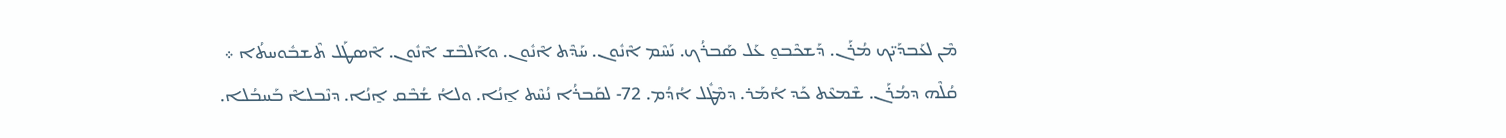ܡܶܢ ܠܥܰܒܕܰܝ̈ܟ ܡܳܪܰܢ. ܕܰܫܟܶܒܘ̱ ܥܰܠ ܣܰܒܪܳܟ. ܢܰܚܶܡ ܐܶܢܽܘܢ. ܚܰܕܶܬ ܐܶܢܽܘܢ. ܘܐܰܠܒܶܫ ܐܶܢܽܘܢ. ܐܶܣܛܰܠ ܬܶܫܒܽܘܚܬܳܐ ܀
ܩܳܠܶܗ ܕܡܳܪܰܢ. ܫܶܡܥܶܬ ܟܰܕ ܐܳܡܰܪ. ܕܡܶܛܽܠ ܐܳܕܳܡ. 72- ܠܩܰܒܪܳܐ ܢܳܚܶܬ ܐ̱ܢܳܐ. ܘܠܐܳ ܫܳܒܶܩ ܐ̱ܢܳܐ. ܕܢܶܒܠܐܶ ܒܰܚܒܳܠܐ.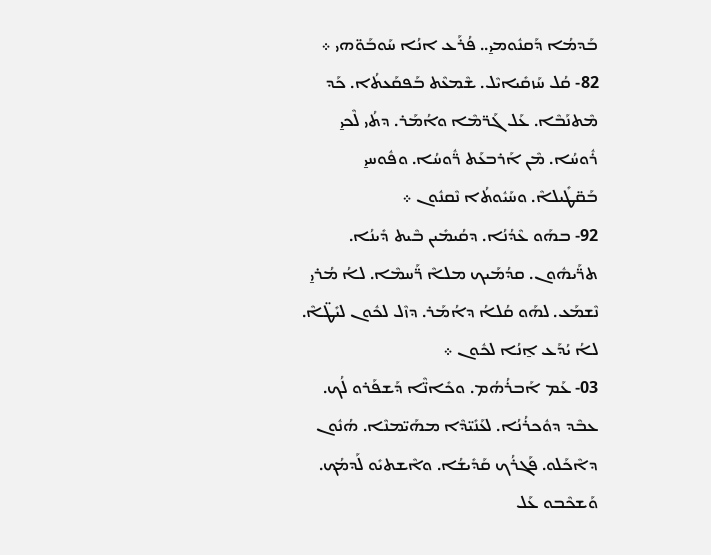ܒܰܕܡܳܐ ܕܰܩܢܽܘܡܝ̱.. ܦܳܪܰܥ ܐܢܳܐ ܚܰܘܒܰܘ̈ܗܝ ܀
82- ܩܳܠ ܚܰܙܩܺܝܐܝܶܠ. ܫܶܡܥܶܬ ܒܰܦܩܰܥܬܳܐ. ܟܰܕ ܡܶܬܢܰܒܶܐ. ܥܰܠ ܓܰܪ̈ܡܶܐ ܘܐܳܡܰܪ. ܕܬܳܝ ܠܶܟܝ̱ ܪܽܘܚܳܐ. ܡܶܢ ܐܰܪܒܥܰܬ ܪ̈ܽܘܚܳܐ. ܘܦܽܘܚܝ̱ ܒܰܩ̈ܛܺܝܠܐܶ. ܘܚܰܝܽܘܬܳܐ ܢܶܩܢܽܘܢ ܀
92- ܒܗܰܘ ܥܶܕܳܢܳܐ. ܕܩܳܝܡܺܝܢ ܒܶܝܬ ܕܺܝܢܳܐ. ܬܪ̈ܰܝܗܽܘܢ. ܩܕܳܡܰܝܟ ܡܠܐܶ ܪ̈ܰܚܡܶܐ. ܠܐܳ ܡܳܪܝ̱ ܢܶܫܡܰܥ. ܠܗܰܘ ܩܳܠܐܳ ܕܐܳܡܰܪ. ܕܙܶܠ ܠܟܽܘܢ ܠܝܺܛ̈ܐܶ. ܠܐܳ ܝܳܕܰܥ ܐ̱ܢܳܐ ܠܟܽܘܢ ܀
03- ܥܰܡ ܐܰܒܪܳܗܳܡ. ܘܟܺܐܢ̈ܶܐ ܕܰܫܦܰܪܘ ܠܳܟ. ܥܒܶܕ ܕܘܽܟܪܳܢܳܐ. ܠܥܰܢܺܝ̈ܕܶܐ ܡܗܰܝ̈ܡܢܶܐ. ܗܳܢܽܘܢ ܕܐܶܟܰܠܘ. ܦܰܓܪܳܟ ܩܰܕܺܝܫܳܐ. ܘܐܶܫܬܝܺܘ ܠܰܕܡܳܟ. ܘܰܫܟܶܒܘ ܥܰܠ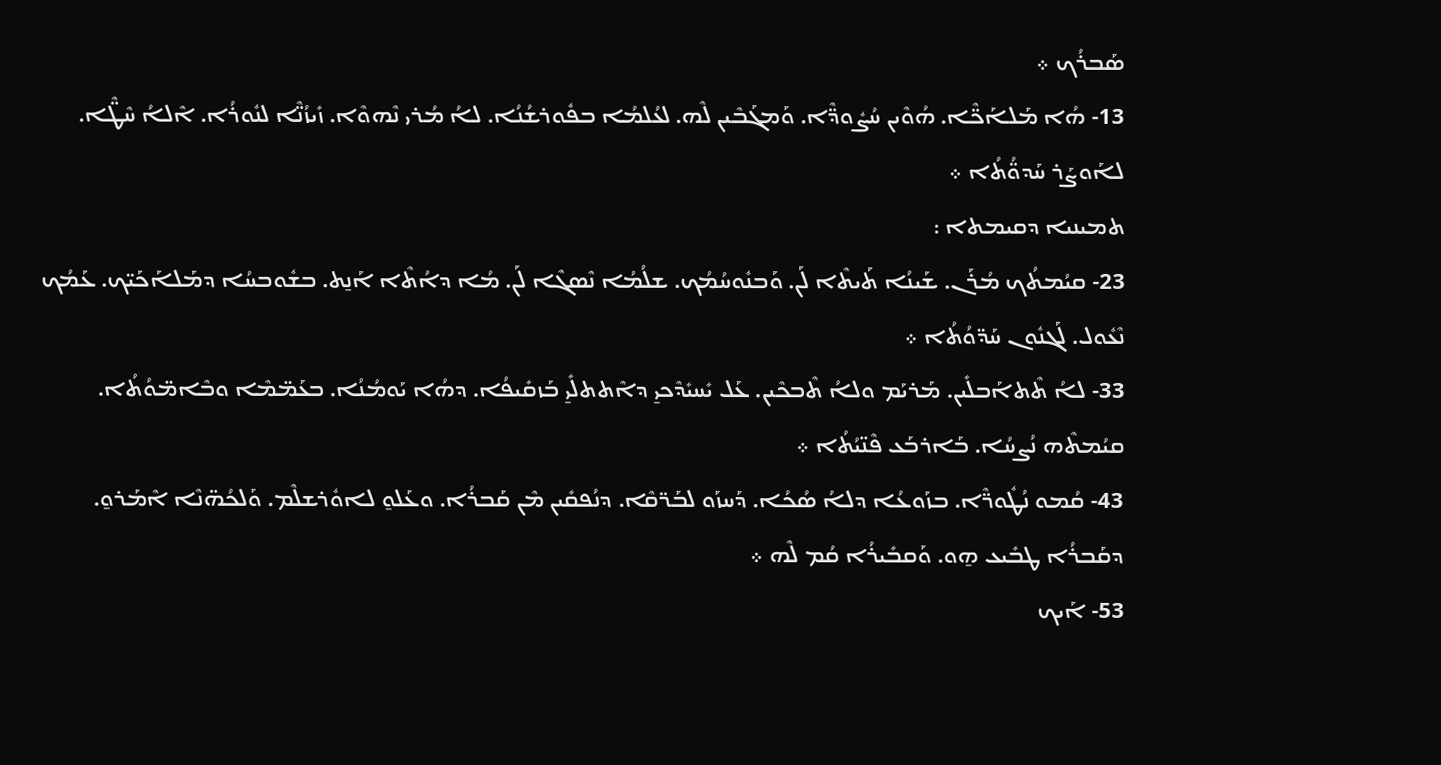ܣܰܒܪܳܟ ܀
13- ܗܳܐ ܡܰܠܐܰܟ̈ܶܐ. ܗܳܘܶܝܢ ܚܳܨܽܘܕ̈ܶܐ. ܘܰܡܓܰܒܶܝܢ ܠܶܗ. ܠܥܳܠܡܳܐ ܒܦܽܘܪܫܳܢܳܐ. ܠܐܳ ܡܳܪܝ ܢܶܗܘܶܐ. ܙܺܝܙܳܢ̈ܶܐ ܠܢܽܘܪܳܐ. ܐܶܠܐܳ ܚܶܛ̈ܶܐ. ܠܐܰܘܨܰܪ ܚܰܕܘ̈ܳܬܳܐ ܀
ܬܡܝܢܝܐ ܕܩܝܡܬܐ :
23- ܩܝܳܡܬܳܟ ܡܳܪܰܢ. ܫܰܝܢܳܐ ܬܰܝܬܶܐ ܠܰܢ. ܘܰܒܢܽܘܚܳܡܳܟ. ܫܠܳܡܳܐ ܢܶܣܓܶܐ ܠܰܢ. ܡܳܐ ܕܐܳܬܶܐ ܐܰܢ̱ܬ. ܒܫܽܘܒܚܳܐ ܕܡܰܠܐܰܟܰܝ̈ܟ. ܥܰܡܳܟ ܢܶܥܽܘܠ. ܠܰܓܢܽܘܢ ܚܰܕ̈ܘܳܬܳܐ ܀
33- ܠܐܳ ܬܶܬܐܰܒܠܺܝܢ. ܡܰܪܝܰܡ ܘܠܐܳ ܬܶܒܟܶܝܢ. ܥܰܠ ܝܺܚܝܺܕܶܟܝ̱ ܕܐܶܬܬܠܺܝ̱ ܒܰܙܩܺܝܦܳܐ. ܕܗܳܐ ܝܰܘܡܳܢܳܐ. ܒܥܰܡ̈ܡܶܐ ܘܒܶܐܡ̈ܘܳܬܳܐ. ܩܝܳܡܬܶܗ ܢܳܨܚܳܐ. ܒܰܐܪܒܰܥ ܦܶܢ̈ܝܳܬܳܐ ܀
43- ܩܳܡܘ ܢܳܛܽܘܪ̈ܶܐ. ܒܙܰܘܥܳܐ ܕܠܐܳ ܣܳܟܳܐ. ܕܰܚܙܰܘ ܠܒܰܪ̈ܩܶܐ. ܕܢܳܦܩܺܝܢ ܡܶܢ ܩܰܒܪܳܐ. ܘܥܰܠܘ̱ ܠܐܘܽܪܫܠܶܡ. ܘܰܠܟܳܗ̈ܢܶܐ ܐܶܡܰܪܘ̱. ܕܩܰܒܪܳܐ ܛܒܺܝܥ ܗ̱ܘ. ܘܰܩܒܺܝܪܳܐ ܩܳܡ ܠܶܗ ܀
53- ܐܰܝܟ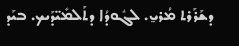ܕܫܰܪܰܪܬ ܡܳܪܝ̱. ܠܓܽܘܕܳܐ ܕܬܰܠܡܺܝ̈ܕܰܝܟ. ܒܝܰܕ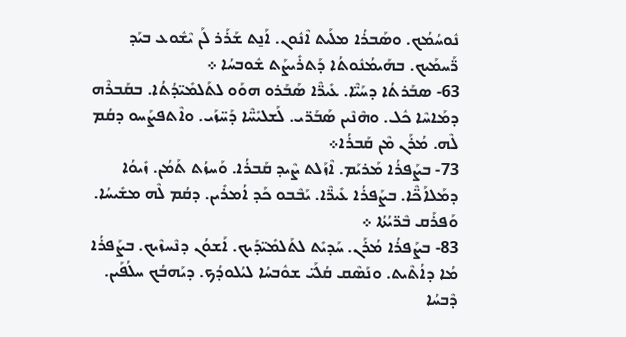ܢܽܘܚܳܡܳܟ. ܘܣܰܒܪܳܐ ܡܠܰܝܬ ܐܶܢܽܘܢ. ܐܰܢ̱ܬ ܫܰܪܰܪ ܠܰܢ ܝܶܫܽܘܥ ܒܝܰܕ ܪ̈ܰܚܡܰܝܟ. ܒܗܰܝܡܳܢܽܘܬܳܐ ܕܰܬܪܺܝܨܰܬ ܫܽܘܒܚܳܐ ܀
63- ܣܒܰܪܬܳܐ ܕܚܰܝ̈ܶܐ. ܥܺܝܪ̈ܶܐ ܣܰܒܰܪܘ ܗܘܰܘ ܠܬܰܠܡܺܝ̈ܕܳܬܳܐ. ܒܩܰܒܪܶܗ ܕܡܰܐܚܶܐ ܟܽܠ. ܘܗܶܢܶܝܢ ܣܰܒܰܪ̈ܝ. ܠܰܫܠܝܺܚ̈ܶܐ ܕܰܚ̈ܙܰܝ. ܘܐܶܬܦܨܰܚܘ ܕܩܳܡ ܠܶܗ. ܡܳܪܰܢ ܡܶܢ ܩܰܒܪܳܐ܀
73- ܒܨܰܦܪܳܐ ܡܰܪܝܰܡ. ܐܶܙܰܠܬ ܨܶܝܕ ܩܰܒܪܳܐ. ܘܰܚܙܳܬ ܬܰܡܳܢ. ܙܺܝܘܳܐ ܕܡܰܠܐܰܟ̈ܶܐ. ܒܨܰܦܪܳܐ ܥܺܝܪ̈ܶܐ. ܝܰܒܶܒܘ ܟܰܕ ܐܳܡܪܺܝܢ. ܕܩܳܡ ܠܶܗ ܡܫܺܝܚܳܐ. ܘܰܦܪܰܩ ܒܶܪ̈ܝܳܬܳܐ ܀
83- ܒܨܰܦܪܳܐ ܡܳܪܰܢ. ܚܰܕܝܺܬ ܠܬܰܠܡܺܝ̈ܕܰܝܟ. ܐܰܫܘܳܢ ܕܢܶܚܙܶܝܟ. ܒܨܰܦܪܳܐ ܡܳܐ ܕܐܳܬܶܝܬ. ܘܢܰܣܶܩ ܩܳܠܰܝ̈ ܫܘܽܒܚܳܐ ܠܝܳܠܘܕܳܟ. ܕܝܰܗܒܳܟ ܚܠܳܦܰܝܢ. ܕܶܒܚܳܐ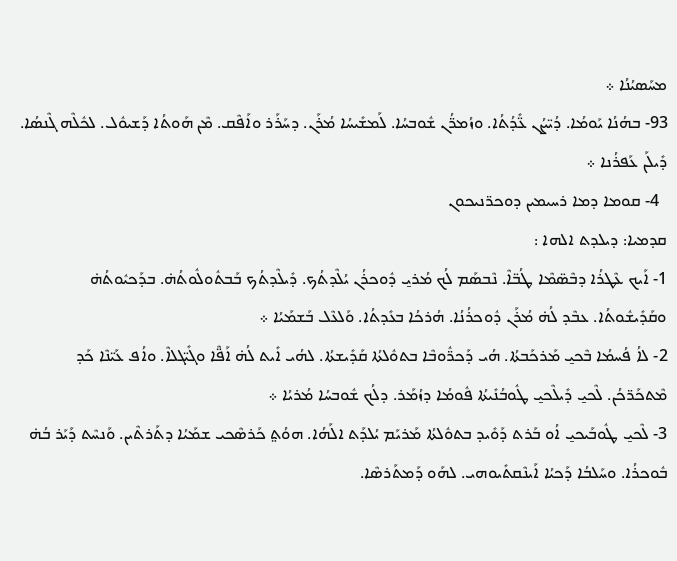ܡܚܰܣܝܳܢܳܐ ܀
93- ܒܗܳܢܳܐ ܝܰܘܡܳܐ. ܕܳܝ̈ܨܳܢ ܥ̈ܺܕܳܬܳܐ. ܘܙܳܡܪ̈ܳܢ ܫܽܘܒܚܳܐ. ܠܰܡܫܺܝܚܳܐ ܡܳܪܰܢ. ܕܚܰܪܰܪ ܘܐܰܦܶܩ. ܡܶܢ ܗܰܘܬܳܐ ܕܰܫܝܘܽܠ. ܠܟܽܠܶܗ ܓܶܢܣܳܐ. ܕܺܝܠܰܢ ܥܰܦܪܳܢܐ ܀
  4- ܩܘܡܐ ܕܡܐ ܪܚܝܡܝܢ ܕܘܟܪ̈ܢܝܟܘܢ
ܩܕܡܝܐ: ܕܝܠܕܬ ܐܠܗܐ :
1- ܐܰܝܟ ܥܶܛܪܳܐ ܕܒܶܣ̈ܡܶܐ ܛܳܒ̈ܐܶ. ܢܶܒܣܰܡ ܠܳܟ ܡܳܪܝ̱ ܕܽܘܟܪܳܢ ܝܳܠܶܕܬܳܟ. ܕܺܝܠܶܕܬܳܟ ܒܰܒܬܽܘܠܽܘܬܳܗ̇. ܒܕܰܟܝܽܘܬܳܗ̇ ܘܩܰܕܺܝܫܽܘܬܳܐ. ܥܒܶܕ ܠܳܗ̇ ܡܳܪܰܢ ܕܽܘܟܪܳܢܳܐ. ܗܳܪܟܳܐ ܒܥܺܕܬܳܐ. ܘܰܠܥܶܠ ܒܰܫܡܰܝܳܐ ܀
2- ܠܐܳ ܦܳܚܡܳܐ ܒܶܟܝ̱ ܡܰܪܟܰܒܬܳܐ. ܗܳܝ ܕܰܟܪ̈ܽܘܒܶܐ ܒܬܘܽܠܬܳܐ ܩܰܕܺܝܫܬܳܐ. ܠܗܳܝ ܐܺܝܬ ܠܳܗ̇ ܐܰܦ̈ܶܐ ܘܓܺܝ̈ܓܠܐܶ. ܘܐܳܦ ܥܰܝ̈ܢܶܐ ܟܰܕ ܡܶܬܟܰܪ̈ܟܳܢ. ܠܶܟܝ̱ ܕܺܝܠܶܟܝ̱ ܛܽܘܒܳܢܺܝܬܳܐ ܦܽܘܡܳܐ ܕܙܳܡܰܪ. ܕܠܳܟ ܫܽܘܒܚܳܐ ܡܳܪܝܳܐ ܀
3- ܠܶܟܝ̱ ܛܽܘܒܰܝܟܝ̱ ܐܳܘ ܒܰܪܬ ܕܰܘܺܝܕ ܒܬܘܽܠܬܳܐ ܡܰܪܝܰܡ ܝܳܠܕܰܬ ܐܠܰܗܳܐ. ܗܘܳܬ݀ ܟܰܪܣܶܟܝ ܫܡܰܝܳܐ ܕܬܰܪܬܶܝܢ. ܘܰܢܚܶܬ ܕܰܝܰܪ ܒܳܗ̇ ܒܽܘܟܪܳܐ. ܘܚܰܠܒܳܐ ܕܰܟܝܳܐ ܐܰܝܢܶܩܬܺܝܘܗܝ. ܠܗܰܘ ܕܰܡܬܰܪܣܶܐ.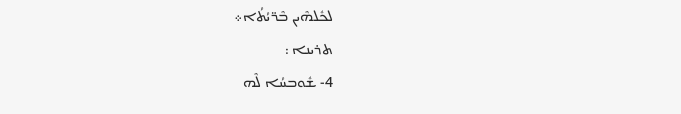ܠܟܽܠܗܶܝܢ ܒܶܪ̈ܝܳܬܳܐ܀
ܬܪܝܢܐ :
4- ܫܽܘܒܚܳܐ ܠܶܗ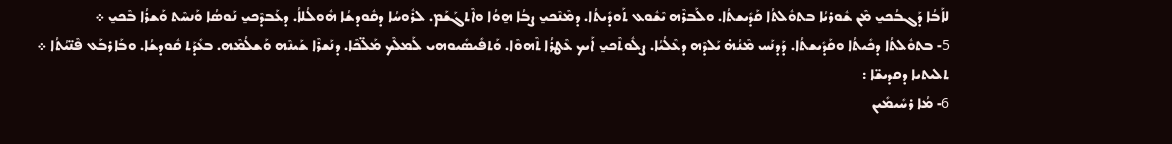ܠܐܰܒܳܐ ܕܰܓܒܳܟܝ̱ ܡܶܢ ܫܽܘܪܝܳܐ ܒܬܘܽܠܬܳܐ ܩܰܕܺܝܫܬܳܐ. ܘܠܰܒܪܶܗ ܝܶܫܽܘܥ ܬܰܘܕܺܝܬܳܐ. ܕܡܶܢܶܟܝ̱ ܨܒܳܐ ܗ̱ܘܳܐ ܘܐܶܬܓܰܫܰܡ. ܠܪܽܘܚܳܐ ܕܩܽܘܕܫܳܐ ܗܽܘܠܳܠܐܳ. ܕܥܰܒܕܶܟܝ̱ ܢܰܘܣܳܐ ܘܰܢܚܶܬ ܘܰܫܪܳܐ ܒܶܟܝ̱ ܀
5- ܒܬܘܽܠܬܳܐ ܕܟܺܝܬܳܐ ܘܩܰܕܺܝܫܬܳܐ. ܕܰܕܢܰܚ ܡܶܢܳܗ̇ ܝܰܠܕܶܗ ܕܥܶܠܳܝܳܐ. ܨܠܽܘܬܶܟܝ̱ ܐܰܝܟ ܥܶܛܪܳܐ ܬܶܗܘܶܐ. ܘܰܬܦܺܝܣܺܝܘܗܝ ܠܰܡܠܶܟ ܡܰܠ̈ܟܶܐ. ܕܢܰܫܪܶܐ ܫܰܝܢܶܗ ܘܰܫܠܳܡܶܗ. ܒܥܺܕܰܬ ܩܽܘܕܫܳܐ. ܘܒܰܐܪܒܰܥ ܦܶܢ̈ܝܳܬܳܐ ܀
ܬܠܝܬܝܐ ܕܩܕܝܫ̈ܐ :
6- ܡܳܐ ܪܚܺܝܡܺܝܢ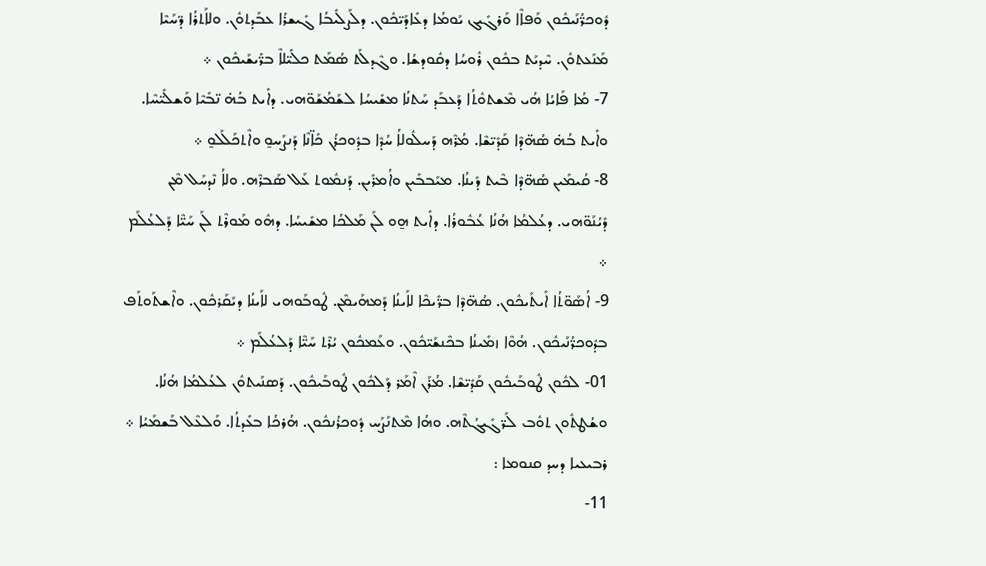ܕܽܘܟܪ̈ܳܢܰܝܟܽܘܢ ܘܰܦܐܶܐ ܘܰܪܓܺܝܓ ܝܰܘܡܳܐ ܕܥܺܐܕܰܝ̈ܟܽܘܢ. ܕܠܰܨܠܺܝܒܳܐ ܓܺܝܫܪܳܐ ܥܒܰܕܬܘܽܢ. ܘܠܐܰܬܪܳܐ ܕ̈ܚܰܝܶܐ ܡܰܢܰܥܬܘܽܢ. ܚܶܕܝܰܬ ܒܟܽܘܢ ܪܽܘܚܳܐ ܕܩܽܘܕܫܳܐ. ܘܓܶܕܠܰܬ ܣܳܡܰܬ ܟܠܺܝ̈ܠܐܶ ܒܪ̈ܺܝܫܰܝܟܽܘܢ ܀
7- ܡܳܐ ܦܰܐܝܳܐ ܗܳܝ ܡܶܫܬܘܽܬܳܐ ܕܰܥܒܰܕ ܚܰܬܢܳܐ ܡܫܺܝܚܳܐ ܠܫܰܡܳܫܰܘ̈ܗܝ. ܕܐܺܝܬ ܒܳܗ̇ ܢ̈ܒܺܝܶܐ ܘܰܫܠܺܝ̈ܚܶܐ. ܘܐܺܝܬ ܒܳܗ̇ ܣܳܗ̈ܕܶܐ ܩܰܕܺܝ̈ܫܶܐ. ܡܳܪܶܗ ܕܰܚܠܽܘܠܐܳ ܚܳܕܶܐ ܒܕܽܘܟܪܳܢ ܟܺܐ̈ܢܶܐ ܕܰܢܨܰܚܘ̱ ܘܐܶܬܟܰܠܰܠܘ̱ ܀
8- ܩܳܝܡܺܝܢ ܣܳܗ̈ܕܶܐ ܒܶܝܬ ܕܺܝܢܳܐ. ܡܝܰܒܒܺܝܢ ܘܐܳܡܪܺܝܢ. ܕܰܢܡܽܘܬ ܥܰܠ ܣܰܒܪܶܗ. ܘܠܐܳ ܢܶܕܚܰܠ ܡܶܢ ܕܺܝܳܢܰܘ̈ܗܝ. ܕܥܳܠܡܳܐ ܗܳܢܳܐ ܥܳܒܽܘܪܳܐ. ܕܐܺܝܬ ܗ̱ܘ ܠܰܢ ܡܰܠܟܳܐ ܡܫܺܝܚܳܐ. ܕܗܽܘ ܡܰܘܪܶܬ ܠܰܢ ܚܰܝ̈ܶܐ ܕܰܠܥܳܠܰܡ ܀
9- ܐܳܣܰܘ̈ܬܳܐ ܐܺܝܬܰܝܟܽܘܢ. ܣܳܗ̈ܕܶܐ ܒܪ̈ܺܝܟܶܐ ܠܐܰܝܢܳܐ ܕܰܡܗܰܝܡܶܢ. ܛܽܘܒܰܘܗܝ ܠܐܰܝܢܳܐ ܕܝܰܩܰܪܟܽܘܢ. ܘܐܶܫܬܰܘܬܰܦ ܒܕܽܘܟܪ̈ܳܢܰܝܟܽܘܢ. ܗܳܘܶܐ ܙܡܺܝܢܳܐ ܒܟܶܢܫܰܝ̈ܟܽܘܢ. ܘܥܰܡܟܽܘܢ ܝܳܪܶܬ ܚܰܝ̈ܶܐ ܕܰܠܥܳܠܰܡ ܀
01- ܠܟܽܘܢ ܛܽܘܒܰܝܟܽܘܢ ܩܰܕܺܝ̈ܫܶܐ. ܡܳܪܰܢ ܐܶܡܰܪ ܕܰܠܟܽܘܢ ܛܽܘܒܰܝܟܽܘܢ. ܕܰܣܢܰܝܬܘܽܢ ܠܥܳܠܡܳܐ ܗܳܢܳܐ. ܘܫܳܛܬܽܘܢ ܬܘܽܒ ܠܰܪ̈ܓܺܝܓܳܬܶܗ. ܘܗܳܐ ܡܶܬܢܰܨܰܚ ܕܽܘܟܪܳܢܟܽܘܢ. ܗܳܪܟܳܐ ܒܥܺܕܬܳܐ. ܘܰܠܥܶܠ ܒܰܫܡܰܝܳܐ ܀
ܪܒܝܥܝܐ ܕܚܕ ܩܢܘܡܐ :
11-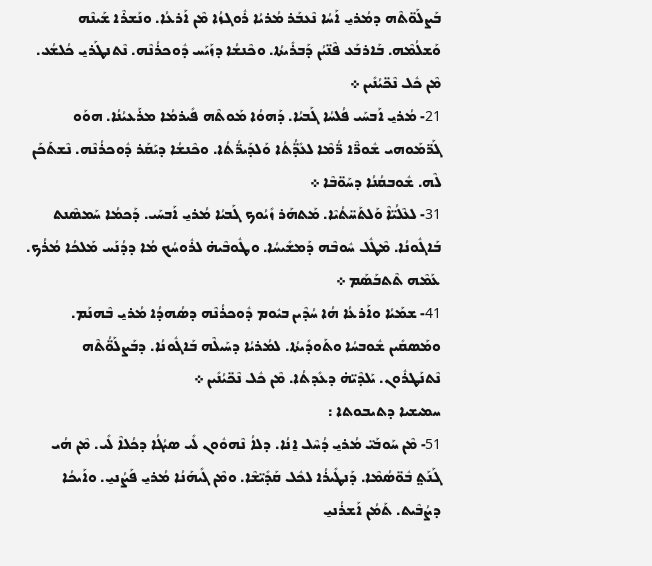ܒܰܨܠܰܘ̈ܬܶܗ ܕܡܳܪܝ̱ ܐܰܚܳܐ ܢܶܥܒܰܪ ܡܳܪܝܳܐ ܪܽܘܓܙܳܐ ܡܶܢ ܐܰܪܥܳܐ. ܘܢܰܫܪܶܐ ܫܰܝܢܶܗ ܘܰܫܠܳܡܶܗ. ܒܰܐܪܒܰܥ ܦܶܢ̈ܝܳܢ ܕܰܒܪܺܝܬܳܐ. ܘܟܶܢܫܳܐ ܕܙܰܝܰܚ ܕܽܘܟܪܳܢܶܗ. ܢܶܬܢܛܰܪܝ̱ ܟܳܠܫܳܥ. ܡܶܢ ܟܽܠ ܢܶܟ̈ܝܳܢܺܝܢ ܀
21- ܡܳܪܝ̱ ܐܰܒܚܰܝ ܦܳܠܚܳܐ ܓܰܒܝܳܐ. ܕܰܗܘܳܐ ܡܰܘܬܶܗ ܦܺܝܪܡܳܐ ܡܪܰܥܝܳܢܳܐ. ܗܘܰܘ ܓܰܪ̈ܡܰܘܗܝ ܫܽܘܪ̈ܶܐ ܪ̈ܳܡܶܐ ܠܥܺܕ̈ܳܬܳܐ ܘܰܠܕܰܝܪ̈ܳܬܳܐ. ܘܟܶܢܫܳܐ ܕܝܰܩܰܪ ܕܽܘܟܪܳܢܶܗ. ܢܶܫܬܰܟܰܢ ܠܶܗ. ܫܽܘܒܩܳܢܳܐ ܕܚܰܘ̈ܒܶܐ ܀
31- ܠܥܶܠܳܝ̈ܐܶ ܘܰܠܬܰܚ̈ܬܳܝܶܐ. ܡܰܬܗܰܪ ܙܺܝܳܘܟ ܓܰܒܝܳܐ ܡܳܪܝ̱ ܐܰܒܚܰܝ. ܕܰܟܡܳܐ ܚܰܡܣܶܢܬ ܒܰܐܓܽܘܢܳܐ. ܡܶܛܽܠ ܚܽܘܒܶܗ ܕܰܡܫܺܝܚܳܐ. ܘܛܽܘܒܶܝܗ̇ ܠܪܽܘܚܳܟ ܡܳܐ ܕܕܳܢܰܚ ܡܰܠܟܳܐ ܡܳܪܳܟ. ܥܰܡܶܗ ܬܶܬܒܰܣܰܡ ܀
41- ܫܡܰܝܳܐ ܘܐܰܪܥܳܐ ܗܳܐ ܚܳܕܶܝܢ ܒܝܽܘܡ ܕܽܘܟܪܳܢܶܗ ܕܣܳܗܕܳܐ ܡܳܪܝ̱ ܒܶܗܢܰܡ. ܘܡܰܣܩܺܝܢ ܫܽܘܒܚܳܐ ܘܬܰܘܕܺܝܬܳܐ. ܠܡܳܪܝܳܐ ܕܚܰܝܠܶܗ ܒܰܐܓܽܘܢܳܐ. ܕܒܰܨܠܰܘ̈ܳܬܶܗ ܢܶܬܢܰܛܪܽܘܢ. ܝܰܠܕܶܝ̈ܗ̇ ܕܥܺܕܬܳܐ. ܡܶܢ ܟܽܠ ܢܶܟ̈ܝܳܢܺܝܢ ܀
ܚܡܝܫܝܐ ܕܬܝܒܘܬܐ :
51- ܡܶܢ ܚܰܘܒܰܝ̈ ܡܳܪܝ̱ ܕܳܚܶܠ ܐ̱ܢܳܐ. ܕܠܐܳ ܢܶܗܘܽܘܢ ܠܺܝ ܣܝܳܓܳܐ ܕܟܳܠܐܶ ܠܺܝ. ܡܶܢ ܗܳܝ ܓܰܢܰܬ݀ ܒܽܘ̈ܣܳܡܶܐ. ܕܰܢܛܺܝܪܳܐ ܠܟܽܠ ܩܰܕܺܝ̈ܫܶܐ. ܘܡܶܢ ܓܺܝܗܰܢܳܐ ܡܳܪܝ̱ ܦܰܨܳܢܝ̱. ܘܐܰܝܟܳܐ ܕܨܳܒܶܝܬ. ܬܰܡܳܢ ܐܰܫܪܳܢܝ̱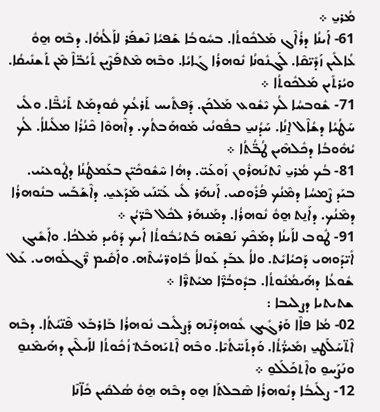ܡܳܪܝ̱ ܀
61- ܐܰܝܢܳܐ ܕܪܳܐܶܓ ܡܰܠܟܽܘܬܳܐ. ܒܚܽܘܒܳܐ ܫܰܦܝܳܐ ܢܶܫܦܰܪ ܠܐܰܠܳܗܳܐ. ܕܒܶܗ ܗ̱ܘܽ ܥܳܐܠܺܝܢ ܙܰܕܺܝ̈ܩܶܐ. ܠܰܓܢܽܘܢܳܐ ܢܽܘܗܪܳܐ ܓܰܐܝܳܐ. ܘܒܶܗ ܡܶܬܦܰܨܶܝܢ ܬܰܝܳܒ̈ܐܶ ܡܶܢ ܬܰܫܢܺܝܩܳܐ. ܘܝܳܪܬܺܝܢ ܡܰܠܟܽܘܬܳܐ ܀
71- ܫܽܘܒܚܳܐ ܠܳܟ ܝܶܫܽܘܥ ܡܰܠܟܰܢ. ܕܰܦܬܺܝܚ ܬܰܪܥܳܟ ܩܽܘܕܡܰܬ ܬܰܝܳܒ̈ܶܐ. ܘܠܺܝ ܚܰܛܳܝܳܐ ܕܫܳܐܶܠ ܐ̱ܢܳܐ. ܚܰܕܳܢܝ̱ ܒܦܽܘܢܳܝ ܡܰܘܗܰܒܬܳܟ. ܕܐܶܗܘܶܐ ܟܶܢܳܪܳܐ ܡܠܺܝܠܐܳ. ܠܳܟ ܝܳܗܽܘܒܳܐ ܕܟܽܠܗܶܝܢ ܛܳܒ̈ܳܬܳܐ ܀
81- ܒܳܟ ܡܳܪܝ̱ ܢܶܬܢܰܗܪܽܘܢ ܙܰܘܥܰܝ̈. ܕܗܳܐ ܚܶܫܽܘܟܺܝ̈ܢ ܒܥܰܡܛܳܢܳܐ ܕܛܽܘܥܝܰܝ. ܒܝܰܕ ܨܶܡܚܳܐ ܕܡܶܢܳܟ ܦܳܪܽܘܩܝ. ܐܰܢܗܰܪ ܠܺܝ ܥܰܝ̈ܢܰܝ ܡܰܕܰܥܝ̱. ܕܐܶܫܰܒܰܚ ܒܢܽܘܗܪܳܐ ܕܡܶܢܳܟ. ܕܐܰܢ̱ܬ ܗ̱ܘܽ ܢܽܘܗܪܳܐ. ܕܡܰܢܗܰܪ ܠܟܽܠ ܒܶܪ̈ܝܳܢ ܀
91- ܛܽܘܒ ܠܐܰܝܢܳܐ ܕܡܰܟܶܟ ܢܰܦܫܶܗ ܒܰܬܝܳܒܽܘܬܳܐ ܐܰܝܟ ܕܰܘܺܝܕ ܡܰܠܟܳܐ. ܘܐܰܫܺܝܓ ܐܺܝ̈ܕܰܘܗܝ ܕܰܟܝܳܐܝܺܬ. ܘܠܐܳ ܥܒܰܕ ܥܰܘܠܐܳ ܒܽܐܘܪ̈ܚܳܬܶܗ. ܘܐܰܩܺܝܡ ܪ̈ܶܓܠܰܘܗܝ. ܥܰܠ ܫܽܘܥܳܐ ܕܗܰܝܡܳܢܽܘܬܳܐ. ܒܕܽܘܒܳܪ̈ܶܐ ܡܝܰܬܪ̈ܶܐ ܀
ܫܬܝܬܝܐ ܕܨܠܝܒܐ :
02- ܡܳܐ ܦܐܶܐ ܘܰܪܓܺܝܓ ܥܽܘܗܕܳܢܶܗ ܕܰܨܠܺܝܒ ܢܽܘܗܪܳܐ ܒܰܐܪܒܰܥ ܦܶܢ̈ܝܳܬܳܐ. ܕܒܶܗ ܐܶܬ̈ܚܰܠܰܛܝ̱ ܙܡܺܝܪ̈ܳܬܳܐ. ܘܰܕܬܰܚ̈ܬܳܝܶܐ. ܘܒܶܗ ܐܶܬܝܰܗܒܰܬ݀ ܙܳܟܽܘܬܳܐ ܠܐܰܝܠܶܝܢ ܕܗܰܝܡܶܢܘ̱ ܘܢܰܨܰܚܘ̱ ܘܐܶܬܟܰܠܰܠܘ̱ ܀
12- ܨܠܺܝܒܳܐ ܕܢܽܘܗܪܳܐ ܣܶܒܠܬܰܐ ܗ̱ܘ ܕܒܶܗ ܗ̱ܘܽ ܣܳܠܩܺܝܢ ܟܺܐ̈ܢܶܐ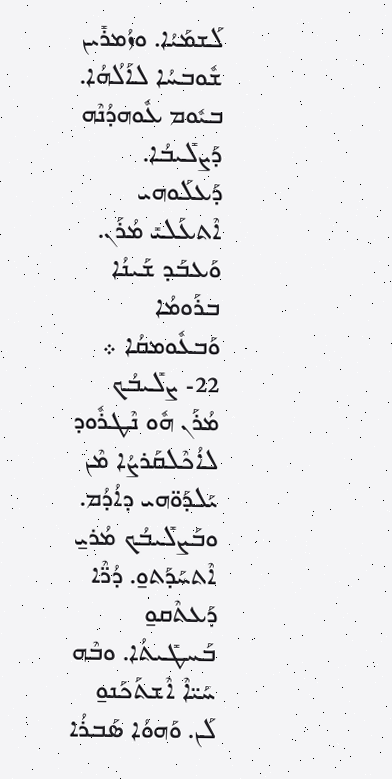ܠܰܫܡܰܝܳܐ. ܘܙܳܡܪܺܝܢ ܫܽܘܒܚܳܐ ܠܐܰܠܳܗܳܐ. ܒܝܽܘܡ ܥܽܘܗܕܳܢܶܗ ܕܰܨܠܺܝܒܳܐ. ܕܰܥܠܰܘܗܝ ܐܶܬܥܰܠܝܺ ܡܳܪܰܢ. ܘܰܥܒܰܕ ܫܰܝܢܳܐ ܒܪܰܘܡܳܐ ܘܰܒܥܽܘܡܩܳܐ ܀
22- ܨܠܺܝܒܳܟ ܡܳܪܰܢ ܗܽܘ ܢܶܛܪܽܘܕ ܠܐܳܟܶܠܩܰܪܨܳܐ ܡܶܢ ܝܰܠܕܰܘ̈ܗܝ ܕܐܳܕܳܡ. ܘܒܰܨܠܺܝܒܳܟ ܡܳܪܝ̱ ܐܶܬܚܰܕܰܬܘ̱. ܕܳܪ̈ܶܐ ܕܰܥܬܶܩܘ̱ ܒܰܚܛܺܝܬܳܐ. ܘܒܶܗ ܚܰܝ̈ܐܶ ܐܶܫܬܰܟܰܢܘ̱ ܠܰܢ. ܘܰܗܘܳܐ ܣܰܒܪܳܐ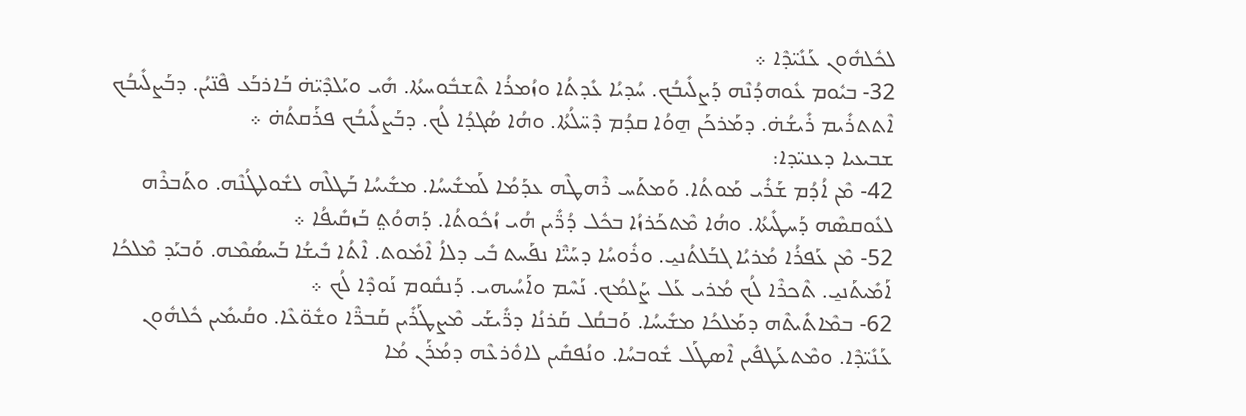ܠܟܽܠܗܽܘܢ ܥܰܢܺܝ̈ܕܶܐ ܀
32- ܒܝܽܘܡ ܥܽܘܗܕܳܢܶܗ ܕܰܨܠܺܝܒܳܟ. ܚܳܕܝܳܐ ܥܺܕܬܳܐ ܘܙܳܡܪܳܐ ܬܶܫܒܽܘܚܬܳܐ. ܗܺܝ ܘܝܰܠܕܶܝ̈ܗ̇ ܒܰܐܪܒܰܥ ܦܶܢ̈ܝܳܢ. ܕܒܰܨܠܺܝܒܳܟ ܐܶܬܬܪܺܝܡ ܪܺܝܫܳܗ̇. ܕܡܰܪܟܰܢ ܗ̱ܘܳܐ ܩܕܳܡ ܕܶܚ̈ܠܳܬܳܐ. ܘܗܳܐ ܣܳܓܕܳܐ ܠܳܟ. ܕܒܰܨܠܺܝܒܳܟ ܦܪܰܩܬܳܗ̇ ܀
ܫܒܝܥܝܐ ܕܥܢܝ̈ܕܐ:
42- ܡܶܢ ܐܳܕܳܡ ܫܰܪܺܝ ܡܰܘܬܳܐ. ܘܰܡܬܰܚ ܪܶܗܛܶܗ ܥܕܰܡܳܐ ܠܰܡܫܺܝܚܳܐ. ܡܫܺܝܚܳܐ ܒܰܛܠܶܗ ܠܫܽܘܠܛܳܢܶܗ. ܘܬܰܒܪܶܗ ܠܥܽܘܩܣܶܗ ܕܰܚܛܺܝܬܳܐ. ܘܗܳܐ ܡܶܬܟܰܪܙܳܐ ܒܟܽܠ ܕܳܪ̈ܺܝܢ ܗܳܝ ܙܳܟܽܘܬܳܐ. ܕܰܗܘܳܬ݀ ܒܰܙܩܺܝܦܳܐ ܀
52- ܡܶܢ ܥܰܦܪܳܐ ܡܳܪܝܳܐ ܓܒܰܠܬܳܢܝ̱. ܘܪܽܘܚܳܐ ܕܚܰܝ̈ܶܐ ܢܦܰܚܬ ܒܺܝ ܕܠܐܳ ܐܶܡܽܘܬ. ܐܶܬܳܐ ܒܺܝܫܳܐ ܒܰܚܣܳܡܶܗ. ܘܰܒܝܰܕ ܡܶܠܟܳܐ ܐܰܡܺܝܬܰܢܝ̱. ܬܶܟܪܶܐ ܠܳܟ ܡܳܪܝ ܥܰܠ ܨܰܠܡܳܟ. ܢܰܚܶܡ ܘܐܰܚܳܝܗܝ. ܕܰܢܩܽܘܡ ܢܰܘܕܶܐ ܠܳܟ ܀
62- ܒܡܶܐܬܺܝܬܶܗ ܕܡܰܠܟܳܐ ܡܫܺܝܚܳܐ. ܘܰܒܩܳܠ ܩܰܪܢܳܐ ܕܪ̈ܺܝܫܰܝ ܡܶܨܛܰܪܺܝܢ ܩܰܒܪ̈ܶܐ ܘܫܽܘ̈ܥܶܐ. ܘܩܳܝܡܺܝܢ ܟܽܠܗܽܘܢ ܥܰܢܺܝ̈ܕܶܐ. ܘܡܶܬܥܰܛܦܺܝܢ ܐܶܣܛܰܠ ܫܽܘܒܚܳܐ. ܘܢܳܦܩܺܝܢ ܠܐܘܽܪܥܶܗ ܕܡܳܪܰܢ ܡܳܐ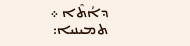ܕܐܳܬܶܐ ܀
ܬܡܝܢܝܐ: